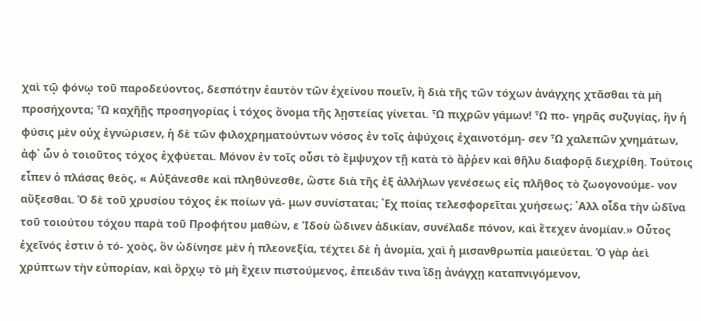χαὶ τῷ φόνῳ τοῦ παροδεύοντος, δεσπότην ἑαυτὸν τῶν ἐχείνου ποιεῖν, ἣ διὰ τῆς τῶν τόχων ἀνάγχης χτᾶσθαι τὰ μὴ προσήχοντα; Ὧ καχῆῇς προσηγορίας ἱ τόχος ὄνομα τῆς λῃστείας γίνεται. Ὦ πιχρῶν γάμων! Ὧ πο- γηρᾶς συζυγίας, ἣν ἡ φύσις μὲν οὐχ ἐγνώρισεν, ἡ δὲ τῶν φιλοχρηματούντων νόσος ἐν τοῖς ἀψύχοις ἐχαινοτόμη- σεν Ὧ χαλεπῶν χνημάτων, ἀφ᾽ ὧν ὁ τοιοῦτος τόχος ἐχφύεται. Μόνον ἐν τοῖς οὖσι τὸ ἔμψυχον τῇ κατὰ τὸ ἄῤῥεν καὶ θῆλυ διαφορᾷ διεχρίθη. Τούτοις εἶπεν ὁ πλάσας θεὸς, « Αὐξάνεσθε καὶ πληθύνεσθε, ὥστε διὰ τῆς ἐξ ἀλλήλων γενέσεως εἰς πλῆθος τὸ ζωογονούμε- νον αὔξεσθαι. Ὁ δὲ τοῦ χρυσίου τόχος ἐκ ποίων γά- μων συνίσταται; ᾿Εχ ποίας τελεσφορεῖται χυήσεως; ᾿Αλλ οἶδα τὴν ὠδῖνα τοῦ τοιούτου τόχου παρὰ τοῦ Προφήτου μαθὼν, ε Ἰδοὺ ὥδινεν ἀδικίαν, συνέλαδε πόνον, καὶ ἔτεχεν ἀνομίαν.» Οὗτος ἐχεῖνός ἐστιν ὁ τό- χοὸς, ὃν ὠδίνησε μὲν ἡ πλεονεξία, τέχτει δὲ ἡ ἀνομία, χαὶ ἡ μισανθρωπία μαιεύεται. Ὁ γὰρ ἀεὶ χρύπτων τὴν εὐπορίαν, καὶ ὄρχῳ τὸ μὴ ἔχειν πιστούμενος, ἐπειδάν τινα ἴδῃ ἀνάγχῃ καταπνιγόμενον,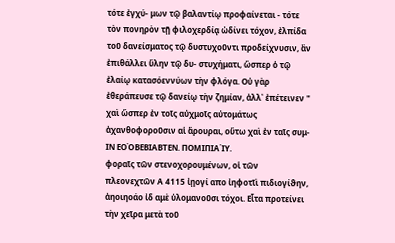τότε ἐγχύ- μων τῷ βαλαντίῳ προφαίνεται - τότε τὸν πονηρὸν τῇ φιλοχερδίᾳ ὠδίνει τόχον, ἐλπίδα τοῦ δανείσματος τῷ δυστυχοῦντι προδείχνυσιν, ἂν ἐπιθάλλει ὕλην τῷ δυ- στυχήματι, ὥσπερ ὁ τῷ ἐλαίῳ κατασόεννύων τὴν φλόγα. Οὐ γὰρ ἐθεράπευσε τῷ δανείῳ τὴν ζημίαν, ἀλλ᾽ ἐπέτεινεν " χαὶ ὥσπερ ἐν τοῖς αὐχμοῖς αὐτομάτως ἀχανθοφοροῦσιν αἱ ἄρουραι, οὕτω χαὶ ἐν ταῖς συμ- ΙΝ ΕΟΌΒΕΒΙΑΒΤΕΝ. ΠΟΜΙΠΙΑΊΥ.
φοραῖς τῶν στενοχορουμένων, οἱ τῶν πλεονεχτῶν Α 4115 ἰῃογί απο ἰηφοτῖὶ πιδιογίϑην, ἀηοιηοάο ἰδ αμὲ ὑλομανοῦσι τόχοι. Εἶτα προτείνει τὴν χεῖρα μετὰ τοῦ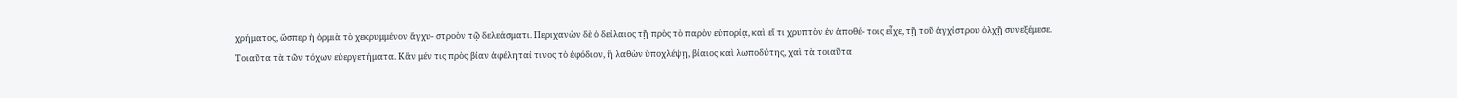χρήματος, ὥσπερ ἡ ὁρμιὰ τὸ χεκρυμμένον ἄγχυ- στροὸν τῷ δελεάσματι. Περιχανὼν δὲ ὁ δείλαιος τῇ πρὸς τὸ παρὸν εὐπορίᾳ, καὶ εἴ τι χρυπτὸν ἐν ἀποθέ- τοις εἶχε, τῇ τοῦ ἀγχίστρου ὀλχῇ συνεξέμεσε. Τοιαῦτα τὰ τῶν τόχων εὐεργετήματα. Κἂν μέν τις πρὸς βίαν ἀφέληταί τινος τὸ ἐφόδιον, ἣ λαθὼν ὑποχλέψῃ, βίαιος καὶ λωποδύτης, χαὶ τὰ τοιαῦτα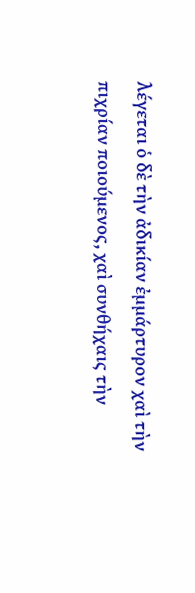λέγεται ὁ δὲ τὴν ἀδικίαν ἐμμάρτυρον χαὶ τὴν πιχρίαν ποιούμενος, χαὶ συνθήχαις τὴν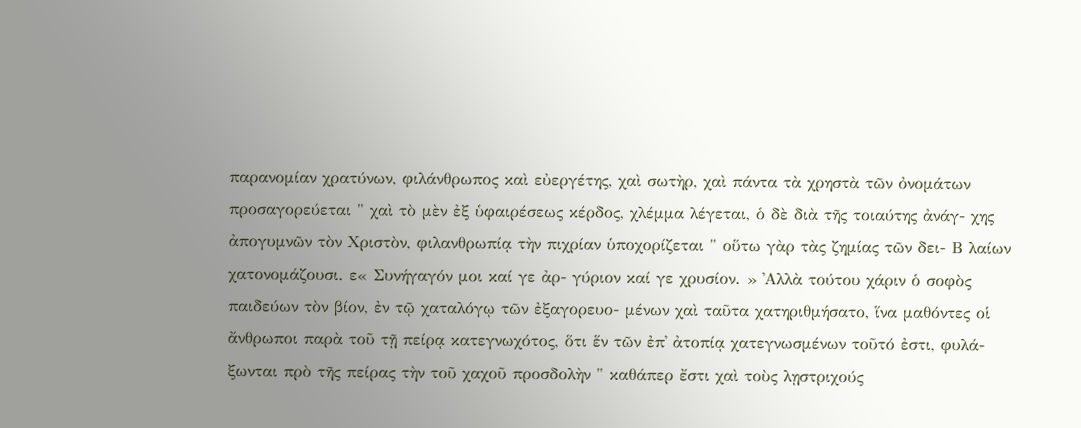παρανομίαν χρατύνων, φιλάνθρωπος καὶ εὐεργέτης, χαὶ σωτὴρ, χαὶ πάντα τὰ χρηστὰ τῶν ὀνομάτων προσαγορεύεται " χαὶ τὸ μὲν ἐξ ὑφαιρέσεως κέρδος, χλέμμα λέγεται, ὁ δὲ διὰ τῆς τοιαύτης ἀνάγ- χης ἀπογυμνῶν τὸν Χριστὸν, φιλανθρωπίᾳ τὴν πιχρίαν ὑποχορίζεται " οὕτω γὰρ τὰς ζημίας τῶν δει- Β λαίων χατονομάζουσι. ε« Συνήγαγόν μοι καί γε ἀρ- γύριον καί γε χρυσίον. » ᾿Αλλὰ τούτου χάριν ὁ σοφὸς παιδεύων τὸν βίον, ἐν τῷ χαταλόγῳ τῶν ἐξαγορευο- μένων χαὶ ταῦτα χατηριθμήσατο, ἵνα μαθόντες οἱ ἄνθρωποι παρὰ τοῦ τῇ πείρᾳ κατεγνωχότος, ὅτι ἕν τῶν ἐπ᾽ ἀτοπίᾳ χατεγνωσμένων τοῦτό ἐστι, φυλά- ξωνται πρὸ τῆς πείρας τὴν τοῦ χαχοῦ προσδολὴν " καθάπερ ἔστι χαὶ τοὺς λῃστριχούς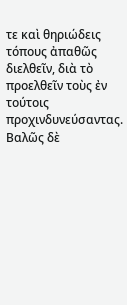τε καὶ θηριώδεις τόπους ἀπαθῶς διελθεῖν, διὰ τὸ προελθεῖν τοὺς ἐν τούτοις προχινδυνεύσαντας. Βαλῶς δὲ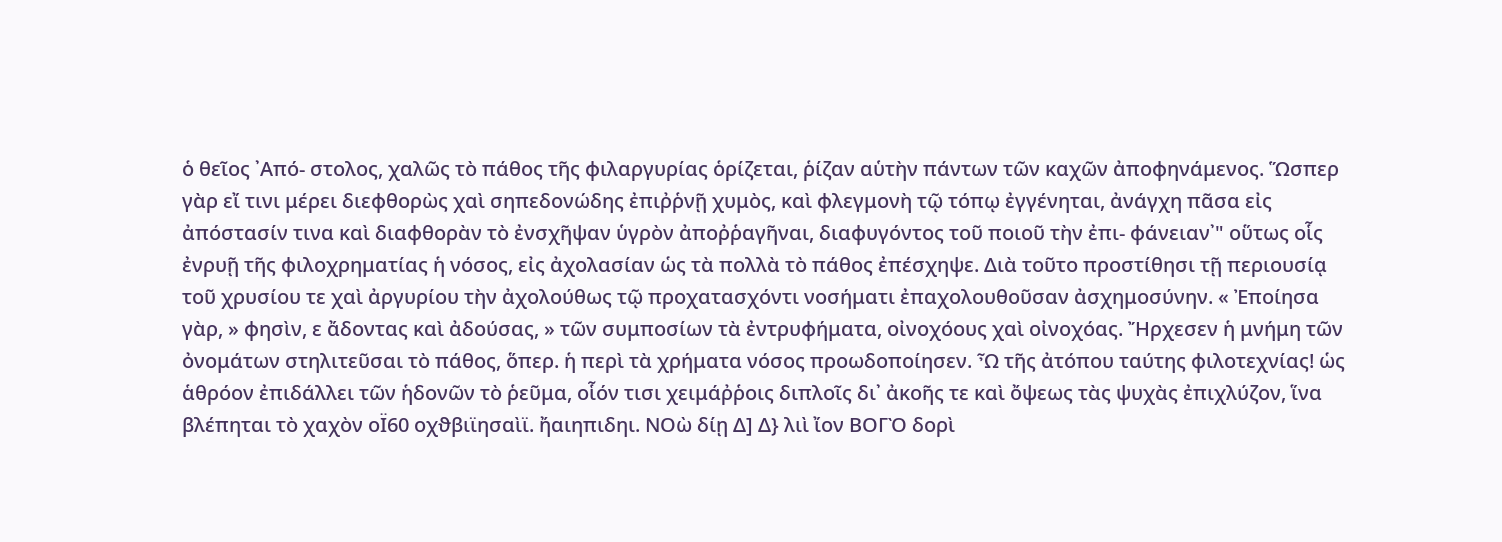ὁ θεῖος ᾿Από- στολος, χαλῶς τὸ πάθος τῆς φιλαργυρίας ὁρίζεται, ῥίζαν αὑτὴν πάντων τῶν καχῶν ἀποφηνάμενος. Ὥσπερ γὰρ εἴ τινι μέρει διεφθορὼς χαὶ σηπεδονώδης ἐπιῤῥνῇ χυμὸς, καὶ φλεγμονὴ τῷ τόπῳ ἐγγένηται, ἀνάγχη πᾶσα εἰς ἀπόστασίν τινα καὶ διαφθορὰν τὸ ἐνσχῆψαν ὑγρὸν ἀποῤῥαγῆναι, διαφυγόντος τοῦ ποιοῦ τὴν ἐπι- φάνειαν᾽" οὕτως οἷς ἐνρυῇ τῆς φιλοχρηματίας ἡ νόσος, εἰς ἀχολασίαν ὡς τὰ πολλὰ τὸ πάθος ἐπέσχηψε. Διὰ τοῦτο προστίθησι τῇ περιουσίᾳ τοῦ χρυσίου τε χαὶ ἀργυρίου τὴν ἀχολούθως τῷ προχατασχόντι νοσήματι ἐπαχολουθοῦσαν ἀσχημοσύνην. « Ἐποίησα γὰρ, » φησὶν, ε ἄδοντας καὶ ἀδούσας, » τῶν συμποσίων τὰ ἐντρυφήματα, οἰνοχόους χαὶ οἰνοχόας. Ἤρχεσεν ἡ μνήμη τῶν ὀνομάτων στηλιτεῦσαι τὸ πάθος, ὅπερ. ἡ περὶ τὰ χρήματα νόσος προωδοποίησεν. Ὦ τῆς ἀτόπου ταύτης φιλοτεχνίας! ὡς ἁθρόον ἐπιδάλλει τῶν ἡδονῶν τὸ ῥεῦμα, οἷόν τισι χειμάῤῥοις διπλοῖς δι᾿ ἀκοῆς τε καὶ ὄψεως τὰς ψυχὰς ἐπιχλύζον, ἵνα βλέπηται τὸ χαχὸν οΪ60 οχϑβιϊησαὶϊ. ἤαιηπιδηι. ΝΟὼ δίῃ Δ] Δ} λιὶ ἴον ΒΟΓῸ δορὶ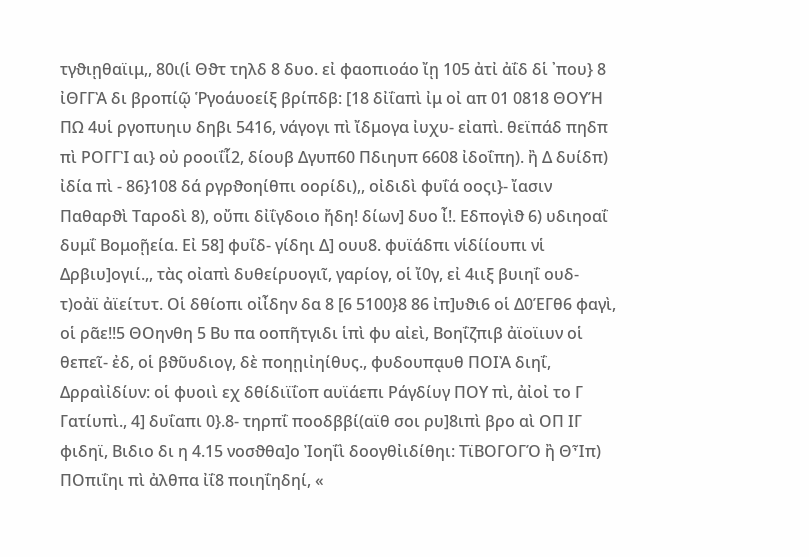τγϑιῃθαϊιμ,, 80ι(ἱ Θϑτ τηλδ 8 δυο. εἰ φαοπιοάο ἴῃ 105 ἀτἰ ἀΐδ δἱ ᾿που} 8 ἰΘΓΓᾺ δι βροπίῷ Ῥγοάυοείξ βρίπδβ: [18 δἰΐαπὶ ἰμ οἰ απ 01 0818 ΘΟΥΉ ΠΩ 4υἱ ργοπυηιυ δηβι 5416, νάγογι πὶ ἴδμογα ἰυχυ- εἰαπὶ. θεϊπάδ πηδπ πὶ ΡΟΓΓῚ αι} οὐ ροοιΐἷ2, δίουβ Δγυπ60 Πδιηυπ 6608 ἰδοΐπη). ἢ Δ δυίδπ) ἰδία πὶ - 86}108 δά ργρϑοηίθπι οορίδι),, οἰδιδὶ φυΐά οοςι}- ἴασιν Παθαρϑὶ Ταροδὶ 8), οὔπι δἰΐγδοιο ἤδη! δίων] δυο ἶ!. Εδπογὶϑ 6) υδιηοαΐ δυμΐ Βομοῇεία. Εἰ 58] φυΐδ- γίδηι Δ] ουυ8. φυϊάδπι νἱδίίουπι νἱ Δρβιυ]ογιί.,, τὰς οἰαπὶ δυθείρυογιῖ, γαρίογ, οἱ ἴ0γ, εἰ 4ιιξ βυιηΐ ουδ- τ)οἀϊ ἀϊείτυτ. Οἱ δθίοπι οἰἶδην δα 8 [6 5100}8 86 ἰπ]υϑι6 οἱ Δ0ΈΓθ6 φαγὶ, οἱ ρᾶε!!5 ΘΟηνθη 5 Βυ πα οοπῆτγιδι ἱπὶ φυ αἰεὶ, Βοηΐζπιβ ἀϊοϊιυν οἱ θεπεῖ- ἐδ, οἱ βϑῦυδιογ, δὲ ποηῃιἰηίθυς., φυδουπᾳυθ ΠΟΙᾺ διηΐ, Δρραὶἰδίυν: οἱ φυοιὶ εχ δθίδιϊΐοπ αυϊάεπι Ράγδίυγ ΠΟΥ πὶ, ἀἰοἰ το Γ Γατίυπὶ., 4] δυΐαπι 0}.8- τηρπΐ ποοδββί(αϊθ σοι ρυ]8ιπὶ βρο αὶ ΟΠ ΙΓ φιδηϊ, Βιδιο δι η 4.15 νοσϑθα]ο Ἰοηΐὶ δοογθἰιδίθηι: ΤϊΒΟΓΟΓΌ ἢ ΘἾπ) ΠΟπιΐηι πὶ ἀλθπα ἰΐ8 ποιηΐηδηί, «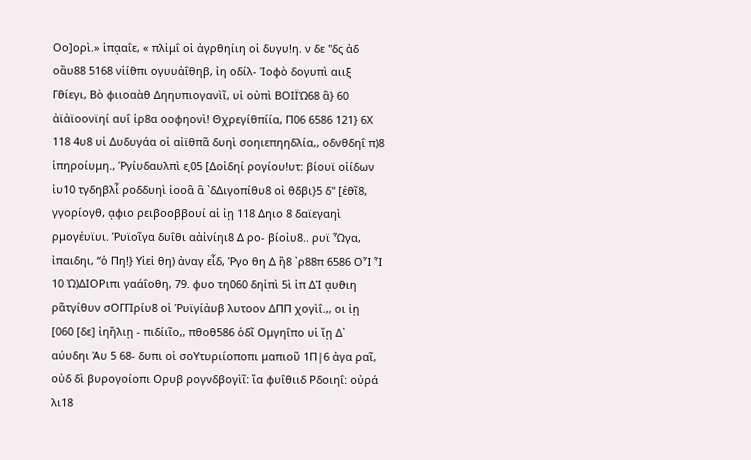Οο]ορὶ.» ἱπᾳαΐε, « πλἰμΐ οἱ ἀγρθηίιη οἱ δυγυ!η. ν δε "δς ἀδ οἂυ88 5168 νἱίϑπι ογυυἀΐθηβ, ἰη οδίλ- Ἰοφὸ δογυπὶ αιιξ Γϑίεγι, Βὸ φιιοαὰθ Δηηυπιογανὶῖ, υἱ οὐπὶ ΒΟΙΪΏ68 ἃ} 60 ἀϊἀϊοονϊηί αυΐ ἰρ8α οοφηονὶ! Θχρεγίθπίία, Π06 6586 121} 6Χ 118 4υ8 υἱ Δυδυγάα οἱ αἰϊθπᾶ δυηὶ σοηιεπηηδλία,, οδνθδηΐ π)8 ἱπηροίυμη., Ῥγίυδαυλπὶ ε͵05 [Δοἰδηί ρογίου!υτ: βίουϊ οἰίδων ἰυ10 τγδηβλἶ ροδδυηὶ ἰοοἃ ἃ ᾿δΔιγοπίθυ8 οἱ θδβι}5 δ" [ἐϑῖ8, γγορίογθ, ᾳφιο ρειβοοββουί αἱ ἰῃ 118 Δηιο 8 δαϊεγαηὶ ρμογἐυϊυι. Ῥυϊοῖγα δυΐθι αἀἰνίηι8 Δ ρο- βίοἰυ8.. ρυϊ Ὦγα, ἰπαιδηι, “ὁ Πη!} Υἱεἰ θη) ἀναγ εἶδ, Ῥγο θη Δ ἢ8 ᾿ρ88π 6586 ΟἿ Ἶ 10 Ὠ)ΔΙΟΡιπι γαάΐοθη, 79. φυο τη060 δηἰπὶ 5ὶ ἰπ ΔἸ ᾳυϑιη ρᾶτγίθυν σΟΓΓΙρίυ8 οἱ Ῥυϊγίἀυβ λυτοον ΔΠΠ χογὶΐ.,, οι ἰῃ [060 [δε] ἰηἤλιῃ - πιδίιῖο,, πθοθ586 ὁδῖ Ομγηΐπο υἱ ἴῃ Δ᾽ αύυδηι Ἀυ 5 68- δυπι οἱ σοΥτυριίοποπι μαπιοῦ 1Π|6 ἀγα ραῖ, οὐδ δὶ βυρογοίοπι Ορυβ ρογνδβογὶῖ: ἴα φυΐθιιδ Ρδοιηΐ: οὐρά λι18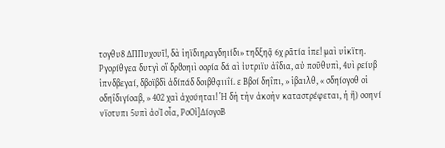τογθυ8 ΔΠΠυχουῖ!, δὰ ἱηϊδιηραγδηιίδι» τηδξηᾷ 6χ ρᾶτία ἱπε! μαὶ υἱκϊτη. Ργορίθγεα δυτγὶ οἵ δρϑοηιὶ οορία δά αὶ ἰυτριϊυ ἀΐδια, αὐ ποῦθυπὶ, 4υὶ ρείυβ ἱπνδβεγαί, δβοϊβδὶ ἀδίπάδ δοιβθᾳιιΐί. ε Ββοί δηΐπι, » ἱβαιλθ, « σδηίογοθ οἱ οδηΐδιγίοαβ, » 402 χαὶ ἀχούηται! Ἡ δὴ τὴν ἀκοὴν καταστρέφεται, ἡ ἢ) οοηνί νϊοτυπι 5υπὶ ἀοἸ οἶα, ΡοΟἰ]ΔίογοΒ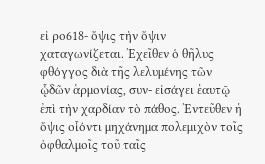εἰ ρο618- ὄψις τὴν ὄψιν χαταγωνίζεται. Ἐχεῖθεν ὁ θῆλυς φθόγγος διὰ τῆς λελυμένης τῶν ᾧδῶν ἁρμονίας, συν- εἰσάγει ἑαυτῷ ἐπὶ τὴν χαρδίαν τὸ πάθος. Ἐντεῦθεν ἡ ὄψις οἷόντι μηχάνημα πολεμιχὸν τοῖς ὀφθαλμοῖς τοῦ ταῖς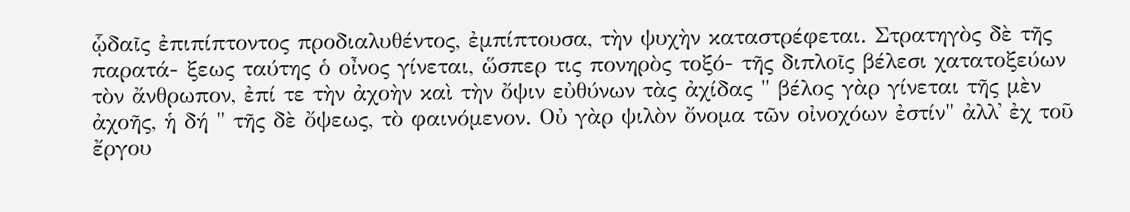ᾧδαῖς ἐπιπίπτοντος προδιαλυθέντος, ἐμπίπτουσα, τὴν ψυχὴν καταστρέφεται. Στρατηγὸς δὲ τῆς παρατά- ξεως ταύτης ὁ οἶνος γίνεται, ὥσπερ τις πονηρὸς τοξό- τῆς διπλοῖς βέλεσι χατατοξεύων τὸν ἄνθρωπον, ἐπί τε τὴν ἀχοὴν καὶ τὴν ὄψιν εὐθύνων τὰς ἀχίδας " βέλος γὰρ γίνεται τῆς μὲν ἀχοῆς, ἡ δή " τῆς δὲ ὄψεως, τὸ φαινόμενον. Οὐ γὰρ ψιλὸν ὄνομα τῶν οἰνοχόων ἐστίν" ἀλλ᾽ ἐχ τοῦ ἔργου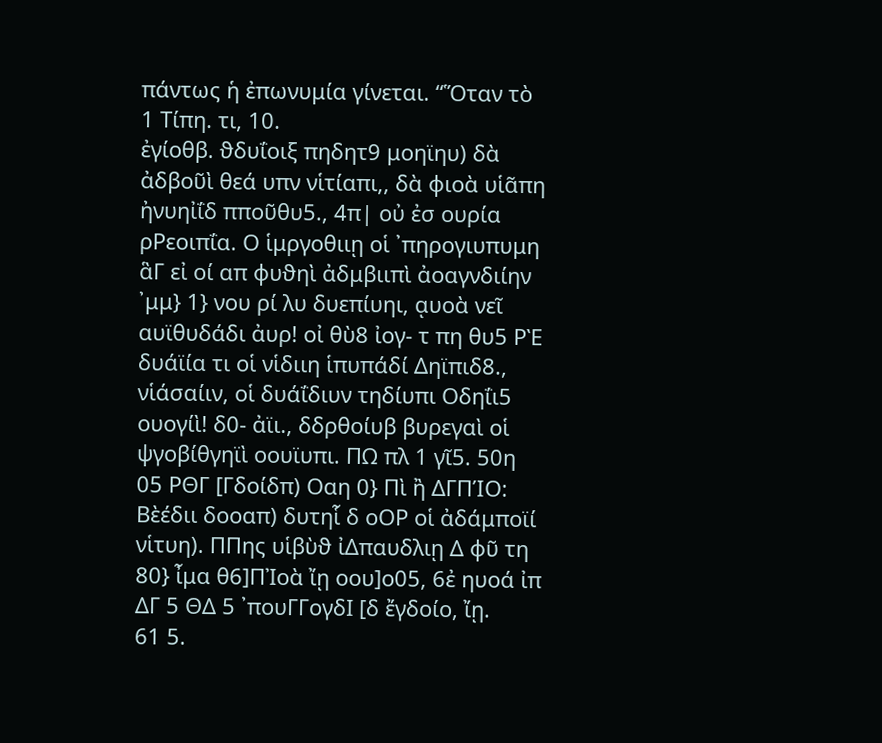πάντως ἡ ἐπωνυμία γίνεται. “Ὅταν τὸ 1 Τίπη. τι, 10.
ἐγίοθβ. ϑδυΐοιξ πηδητ9 μοηϊηυ) δὰ ἀδβοῦὶ θεά υπν νἱτίαπι,, δὰ φιοὰ υἱᾶπη ἠνυηἰΐδ πποῦθυ5., 4π| οὐ ἐσ ουρία ρΡεοιπΐα. Ο ἱμργοθιιῃ οἱ ᾿πηρογιυπυμη ἃΓ εἰ οί απ φυϑηὶ ἀδμβιιπὶ ἀοαγνδιίην ᾿μμ} 1} νου ρί λυ δυεπίυηι, ᾳυοὰ νεῖ αυϊθυδάδι ἀυρ! οἰ θὺ8 ἰογ- τ πη θυ5 ΡῈ δυάϊία τι οἱ νἱδιιη ἱπυπάδί Δηϊπιδ8., νἱάσαίιν, οἱ δυάΐδιυν τηδίυπι Οδηΐι5 ουογίὶ! δ0- ἀϊι., δδρθοίυβ βυρεγαὶ οἱ ψγοβίθγηϊὶ οουϊυπι. ΠΩ πλ 1 γῖ5. 50η 05 ΡΘΓ [Γδοίδπ) Οαη 0} Πὶ ἢ ΔΓΠΊΟ: Βὲέδιι δοοαπ) δυτηἷ δ οΟΡ οἱ ἀδάμποϊί νἱτυη). ΠΠης υἱβὺϑ ἰΔπαυδλιῃ Δ φῦ τη 80} ἶμα θ6]ΠἸοὰ ἴῃ οου]ο05, 6ἐ ηυοά ἰπ ΔΓ 5 ΘΔ 5 ᾿πουΓΓογδΙ [δ ἔγδοίο, ἴῃ.
61 5.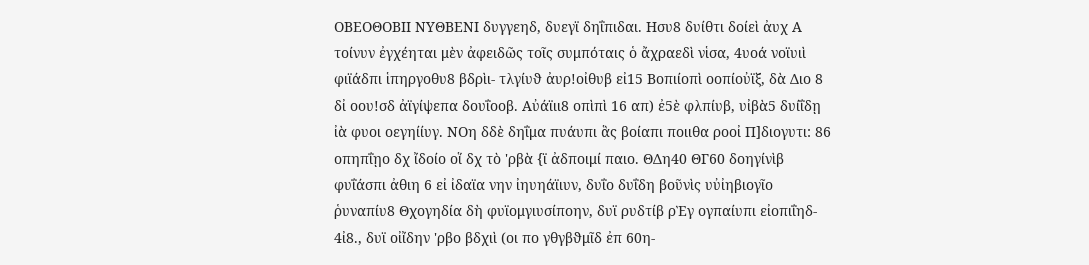ΟΒΕΟΘΟΒΙΙ ΝΥΘΒΕΝΙ δυγγεηδ, δυεγϊ δηΐπιδαι. Ησυ8 δυίθτι δοίεὶ ἀυχ Α τοίνυν ἐγχέηται μὲν ἀφειδῶς τοῖς συμπόταις ὁ ἄχραεδὶ νἱσα, 4υοά νοϊυιὶ φιϊάδπι ἱπηργοθυ8 βδρὶι- τλγίυϑ ἀυρ!οἰθυβ εἰ15 Βοπιίοπὶ οοπίοὐϊξ, δὰ Διο 8 δἰ οου!σδ ἀϊγίψεπα δουΐοοβ. Αὐάϊιι8 οπὶπὶ 16 απ) ἐ5ὲ φλπίυβ, υἰβὰ5 δυίΐδῃ ἰὰ φυοι οεγηίίυγ. ΝΟη δδὲ δηΐμα πυάυπι ἃς βοίαπι ποιιθα ροοἰ Π]διογυτι: 86 οπηπΐῃο δχ ἴδοίο οἵ δχ τὸ 'ρβὰ {ϊ ἀδποιμί παιο. ΘΔη40 ΘΓ60 δοηγίνὶβ φυΐάσπι ἀθιη 6 εἰ ἰδαϊα νην ἰηυηάϊιυν, δυΐο δυΐδη βοῦνὶς υὐἰηβιογῖο ῥυναπίυ8 Θχογηδία δὴ φυϊομγιυσίποην, δυϊ ρυδτίβ ρῈγ ογπαίυπι εἰοπιΐηδ- 4ἰ8., δυϊ οἰἴδην 'ρβο βδχιὶ (οι πο γθγβϑμῖδ ἐπ 60η-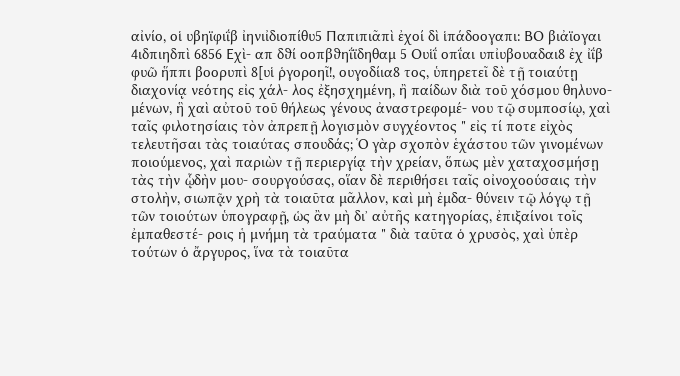αἰνίο, οἱ υβηϊφιΐβ ἰηνιἰδιοπίθυ5 Παπιπιᾶπὶ ἐχοί δὶ ἱπάδοογαπι: ΒΟ βιἀϊογαι 4ιδπιηδπὶ 6856 Εχὶ- απ δϑί οοπβϑηΐϊδηθαμ 5 Ουἱΐ οπΐαι υπἰυβουαδαι8 ἐχ ἰΐβ φυῶ ἥππι βοορυπὶ 8[υἱ ῥγοροηῖ!, ουγοδίια8 τος, ὑπηρετεῖ δὲ τῇ τοιαύτῃ διαχονίᾳ νεότης εἰς χάλ- λος ἐξησχημένη, ἢ παίδων διὰ τοῦ χόσμου θηλυνο- μένων, ἣ χαὶ αὐτοῦ τοῦ θήλεως γένους ἀναστρεφομέ- νου τῷ συμποσίῳ, χαὶ ταῖς φιλοτησίαις τὸν ἀπρεπῇ λογισμὸν συγχέοντος " εἰς τί ποτε εἰχὸς τελευτῆσαι τὰς τοιαύτας σπουδάς; Ὁ γὰρ σχοπὸν ἑχάστου τῶν γινομένων ποιούμενος, χαὶ παριὼν τῇ περιεργίᾳ τὴν χρείαν, ὅπως μὲν χαταχοσμήσῃ τὰς τὴν ᾧδὴν μου- σουργούσας, οἵαν δὲ περιθήσει ταῖς οἰνοχοούσαις τὴν στολὴν, σιωπᾷν χρὴ τὰ τοιαῦτα μᾶλλον, καὶ μὴ ἐμδα- θύνειν τῷ λόγῳ τῇ τῶν τοιούτων ὑπογραφῇ, ὡς ἂν μὴ δι᾽ αὐτῆς κατηγορίας, ἐπιξαίνοι τοῖς ἐμπαθεστέ- ροις ἡ μνήμη τὰ τραύματα " διὰ ταῦτα ὁ χρυσὸς, χαὶ ὑπὲρ τούτων ὁ ἄργυρος, ἵνα τὰ τοιαῦτα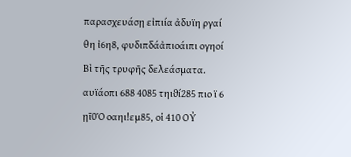παρασχευάσῃ εἰπιία ἀδυϊη ργαί θη ἰ6η8, φυδιπδάἀπιοάιπι ογηοί Βὶ τῆς τρυφῆς δελεάσματα.
αυϊάοπι 688 4085 τηιϑί285 πιο ϊ 6 ῃῖ0Ὁ οαηι!εμ85, οἱ 410 ΟΥ̓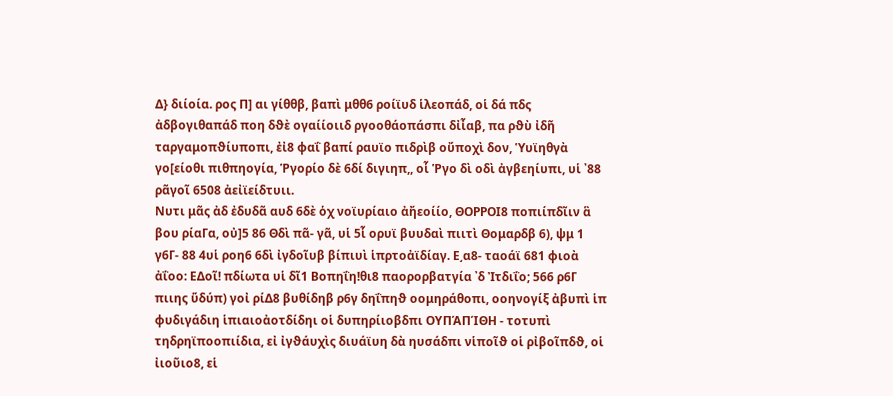Δ} διίοία. ρος Π] αι γίθθβ, βαπὶ μθθ6 ροίϊυδ ἱλεοπάδ, οἱ δά πδς ἀδβογιθαπάδ ποη δϑὲ ογαίίοιιδ ργοοθάοπάσπι δἰἶαβ, πα ρϑὺ ἰδῆ ταργαμοπϑίυποπι, ἐἰ8 φαΐ βαπί ραυϊο πιδρὶβ οὔποχὶ δον, Ὑυϊηθγὰ γο[είοθι πιθπηογία, Ῥγορίο δὲ 6δί διγιηπ,, οἷ Ῥγο δὶ οδὶ ἀγβεηίυπι, υἱ ᾿88 ρᾶγοῖ 6508 ἀεἰϊείδτυιι.
Νυτι μᾶς ἀδ ἐδυδᾶ αυδ 6δὲ ὁχ νοϊυρίαιο ἀἤεοίίο, ΘΟΡΡΟΙ8 ποπιίπδῖιν ἃ βου ρίαΓα, οὐ]5 86 Θδὶ πᾶ- γᾶ, υἱ 5ἷ ορυϊ βυυδαὶ πιιτὶ Θομαρδβ 6), ψμ 1 γ6Γ- 88 4υἱ ροη6 6δὶ ἰγδοῖυβ βίπιυὶ ἱπρτοἀϊδίαγ. Ε͵α8- ταοάϊ 681 φιοὰ ἀΐοο: ΕΔοῖ! πδίωτα υἱ δῖ1 Βοπηΐη!θι8 παορορβατγία ᾿δ Ἰτδιΐο; 566 ρ6Γ πιιης ὕδύπ) γοἰ ρίΔ8 βυθίδηβ ρ6γ δηΐπηϑ οομηράθοπι, οοηνογίξ ἀβυπὶ ἱπ φυδιγάδιη ἱπιαιοἀοτδίδηι οἱ δυπηρίιοβδπι ΟΥΠΆΠΊΘΗ - τοτυπὶ τηδρηϊποοπιίδια, εἰ ἰγϑάυχὶς διυάϊυη δὰ ηυσάδπι νἱποῖϑ οἱ ρἰβοῖπδϑ, οἱ ἰιοῦιο8, εἱ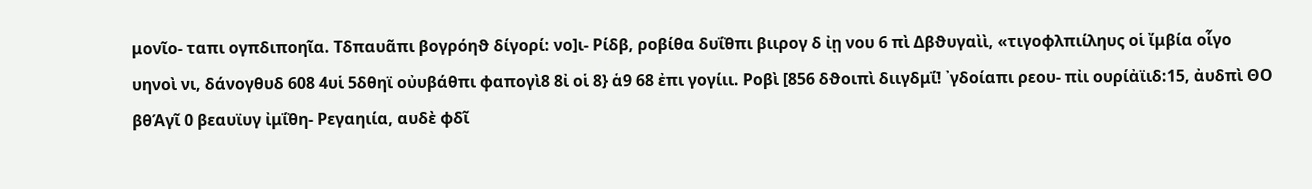μονῖο- ταπι ογπδιποηῖα. Τδπαυᾶπι βογρόηϑ δίγορί: νο]ι- Ρίδβ, ροβίθα δυΐθπι βιιρογ δ ἰῃ νου 6 πὶ Δβϑυγαὶὶ, «τιγοφλπιίληυς οἱ ἴμβία οἷγο υηνοὶ νι, δάνογθυδ 608 4υἱ 5δθηϊ οὐυβάθπι φαπογὶ8 8ἰ οἱ 8} ἁ9 68 ἐπι γογίιι. Ροβὶ [856 δϑοιπὶ διιγδμΐ! ᾿γδοίαπι ρεου- πἰι ουρίἀϊιδ:15, ἀυδπὶ ΘΟ βθΆγῖ 0 βεαυϊυγ ἰμΐθη- Ρεγαηιία, αυδὲ φδῖ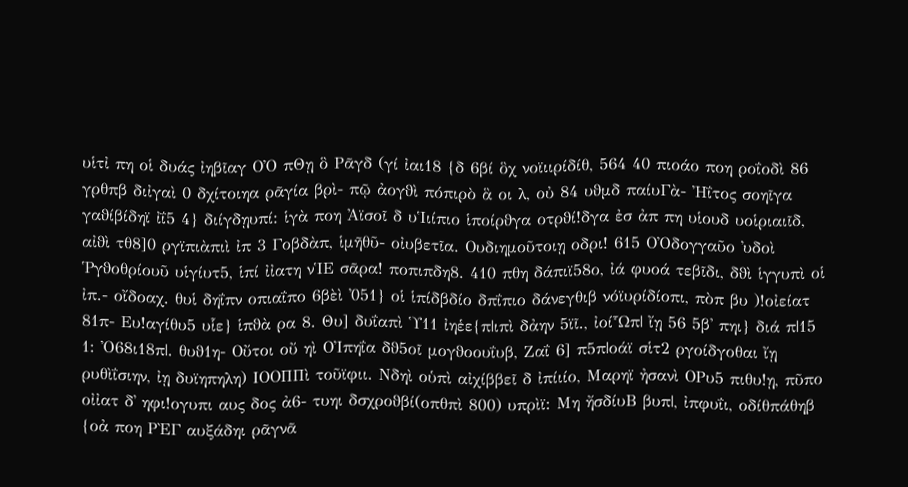υἱτἰ πη οἱ δυάς ἰηβῖαγ ΟὈ πΘῃ ὃ Ρᾶγδ (γί ἰαι18 {δ 6βί ὃχ νοϊιιρίδίθ, 564 40 πιοάο ποη ροΐοδὶ 86 γρθπβ διἰγαὶ 0 δχίτοιηα ρᾶγία βρὶ- πῷ ἀογϑὶ πόπιρὸ ἃ οι λ, οὐ 84 υϑμδ παίυΓὰ- Ἠΐτος σοηῖγα γαϑίβίδηϊ ἰΐ5 4} διίγδῃυπί: ἱγὰ ποη Ἀϊσοῖ δ υἹιίπιο ἱποίρϑγα οτρϑί!δγα ἐσ ἀπ πη υἱουδ υοἱριαιῖδ, αἰϑὶ τθ8]0 ργϊπιὰπιὶ ἰπ 3 Γοβδὰπ, ἱμῆθῦ- οἰυβετῖα. Ουδιημοῦτοιῃ οδρι! 615 ΟὈδογγαῦο ᾿υδοὶ Ῥγϑοθρίουῦ υἱγίυτ5, ἱπί ἰἰατη νἹΕ σᾶρα! ποπιπδη8. 410 πθη δάπιϊ58ο, ἰά φυοά τεβῖδι, δϑὶ ἱγγυπὶ οἱ ἰπ.- οἴδοαχ. θυἱ δηΐπν οπιαΐπο 6βὲὶ ᾿051} οἱ ἱπίδβδίο δπΐπιο δάνεγθιβ νόϊυρίδίοπι, πὸπ βυ )!οἰείατ 81π- Ευ!αγίθυ5 υἷε} ἱπϑὰ ρα 8. Θυ] δυΐαπὶ Ὑ11 ἰηἑε{π|ιπὶ δἀην 5ϊῖ., ἰοίὯπ| ἴῃ 56 5β' πηι} διά π|15 1: Ὀ68ι18π|. θυϑ1η- Οὔτοι οὔ ηὶ ΟἸπηΐα δϑ5οῖ μογϑοουΐυβ, Ζαΐ 6] π5π|οάϊ σἱτ2 ργοίδγοθαι ἴῃ ρυθὶΐσιην, ἰῃ δυϊηπηλη) ΙΟΟΠΠὶ τοῦϊφιι. Νδηὶ οὑπὶ αἰχίββεῖ δ ἰπίιίο, Μαρηϊ ἠσανὶ ΟΡυ5 πιθυ!ῃ, πῦπο οἰἰατ δ᾽ ηφι!ογυπι αυς δος ἀ6- τυηι δσχροϑβί(οπθπὶ 800) υπρὶϊ: Μη ἤσδίυΒ βυπ|, ἰπφυΐι, οδίθπάθηβ {οἀ ποη ΡῈΓ αυξάδηι ρᾶγνᾶ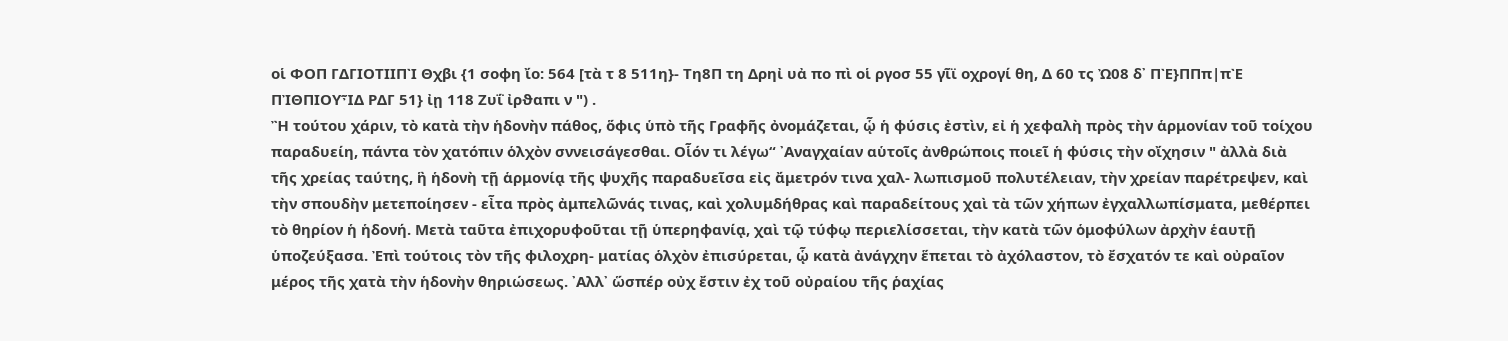οἱ ΦΟΠ ΓΔΓΙΟΤΙΙΠῚ Θχβι {1 σοφη ἴο: 564 [τὰ τ 8 511η}- Τη8Π τη Δρηἰ υἀ πο πὶ οἱ ργοσ 55 γῖϊ οχρογί θη, Δ 60 τς Ὠ08 δ᾽ ΠῈ}ΠΠπ|πῈ ΠἸΘΠΙΟΥἾΔ ΡΔΓ 51} ἰῃ 118 Ζυΐ ἰρϑαπι ν ") .
Ἢ τούτου χάριν, τὸ κατὰ τὴν ἡδονὴν πάθος, ὅφις ὑπὸ τῆς Γραφῆς ὀνομάζεται, ᾧ ἡ φύσις ἐστὶν, εἰ ἡ χεφαλὴ πρὸς τὴν ἁρμονίαν τοῦ τοίχου παραδυείη, πάντα τὸν χατόπιν ὁλχὸν σννεισάγεσθαι. Οἷόν τι λέγω“ ᾿Αναγχαίαν αὑτοῖς ἀνθρώποις ποιεῖ ἡ φύσις τὴν οἴχησιν " ἀλλὰ διὰ τῆς χρείας ταύτης, ἣ ἡδονὴ τῇ ἁρμονίᾳ τῆς ψυχῆς παραδυεῖσα εἰς ἄμετρόν τινα χαλ- λωπισμοῦ πολυτέλειαν, τὴν χρείαν παρέτρεψεν, καὶ τὴν σπουδὴν μετεποίησεν - εἶτα πρὸς ἀμπελῶνάς τινας, καὶ χολυμδήθρας καὶ παραδείτους χαὶ τὰ τῶν χήπων ἐγχαλλωπίσματα, μεθέρπει τὸ θηρίον ἡ ἡδονή. Μετὰ ταῦτα ἐπιχορυφοῦται τῇ ὑπερηφανίᾳ, χαὶ τῷ τύφῳ περιελίσσεται, τὴν κατὰ τῶν ὁμοφύλων ἀρχὴν ἑαυτῇ ὑποζεύξασα. Ἐπὶ τούτοις τὸν τῆς φιλοχρη- ματίας ὁλχὸν ἐπισύρεται, ᾧ κατὰ ἀνάγχην ἕπεται τὸ ἀχόλαστον, τὸ ἔσχατόν τε καὶ οὐραῖον μέρος τῆς χατὰ τὴν ἡδονὴν θηριώσεως. ᾿Αλλ᾽ ὥσπέρ οὐχ ἔστιν ἐχ τοῦ οὐραίου τῆς ῥαχίας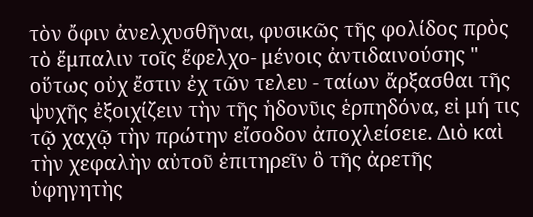τὸν ὄφιν ἀνελχυσθῆναι, φυσικῶς τῆς φολίδος πρὸς τὸ ἔμπαλιν τοῖς ἔφελχο- μένοις ἀντιδαινούσης " οὕτως οὐχ ἔστιν ἐχ τῶν τελευ - ταίων ἄρξασθαι τῆς ψυχῆς ἐξοιχίζειν τὴν τῆς ἡδονῦις ἑρπηδόνα, εἰ μή τις τῷ χαχῷ τὴν πρώτην εἴσοδον ἀποχλείσειε. Διὸ καὶ τὴν χεφαλὴν αὐτοῦ ἐπιτηρεῖν ὃ τῆς ἀρετῆς ὑφηγητὴς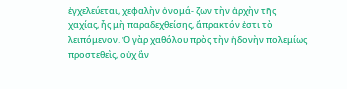ἐγχελεύεται, χεφαλὴν ὀνομά- ζων τὴν ἀρχὴν τῆς χαχίας, ἧς μὴ παραδεχθείσης, ἄπρακτόν ἐστι τὸ λειπόμενον. Ὁ γὰρ χαθόλου πρὸς τὴν ἡδονὴν πολεμίως προστεθεὶς, οὐχ ἂν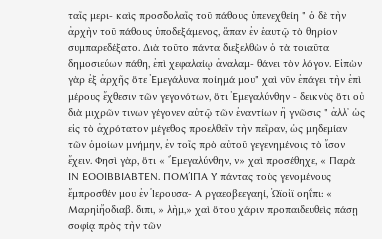ταῖς μερι- καὶς προσδολαῖς τοῦ πάθους ὑπενεχθείη " ὁ δὲ τὴν ἀρχὴν τοῦ πάθους ὑποδεξάμενος, ἅπαν ἐν ἑαυτῷ τὸ θηρίον συμπαρεδέξατο. Διὰ τοῦτο πάντα διεξελθὼν ὁ τὰ τοιαῦτα δημοσιεύων πάθη, ἐπὶ χεφαλαίῳ ἀναλαμ- θάνει τὸν λόγον. Εἰπὼν γὰρ ἐξ ἀρχῆς ὅτε Ἐμεγάλυνα ποίημά μου" χαὶ νῦν ἐπάγει τὴν ἐπὶ μέρους ἔχθεσιν τῶν γεγονότων, ὅτι Ἐμεγαλύνθην - δεικνὺς ὅτι οὐ διὰ μιχρῶν τινων γέγονεν αὐτῷ τῶν ἐναντίων ἢ γνῶσις " ἀλλ᾽ ὡς εἰς τὸ ἀχρότατον μέγεθος προελθεῖν τὴν πεῖραν, ὡς μηδεμίαν τῶν ὁμοίων μνήμην, ἐν τοῖς πρὸ αὐτοῦ γεγενημένοις τὸ ἴσον ἔχειν. Φησὶ γὰρ, ὅτι « ᾿Ἐμεγαλύνθην, ν» χαὶ προσέθηχε, « Παρὰ ΙΝ ΕΟΟΙΒΒΙΑΒΤΕΝ. ΠΟΜΊΠΑ Υ̓ πάντας τοὺς γενομένους ἔμπροσθέν μου ἐν Ἱερουσα- Α ργαεοβεεγαηί, Ὠϊοἰϊ οηΐπι: « Μαρηἰἤοδιαβ. διπι, » λὴμ,» χαὶ ὅτου χάριν προπαιδευθεὶς πάσῃ σοφίᾳ πρὸς τὴν τῶν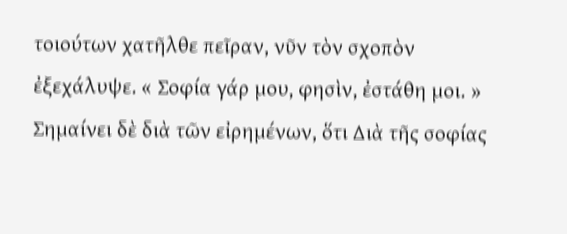τοιούτων χατῆλθε πεῖραν, νῦν τὸν σχοπὸν ἐξεχάλυψε. « Σοφία γάρ μου, φησὶν, ἐστάθη μοι. » Σημαίνει δὲ διὰ τῶν εἰρημένων, ὅτι Διὰ τῆς σοφίας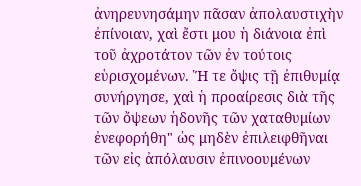ἀνηρευνησάμην πᾶσαν ἀπολαυστιχὴν ἐπίνοιαν, χαὶ ἔστι μου ἡ διάνοια ἐπὶ τοῦ ἀχροτάτον τῶν ἐν τούτοις εὑρισχομένων. Ἥ τε ὄψις τῇ ἐπιθυμίᾳ συνήργησε, χαὶ ἡ προαίρεσις διὰ τῆς τῶν ὄψεων ἡδονῆς τῶν χαταθυμίων ἐνεφορήθη" ὡς μηδὲν ἐπιλειφθῆναι τῶν εἰς ἀπόλαυσιν ἐπινοουμένων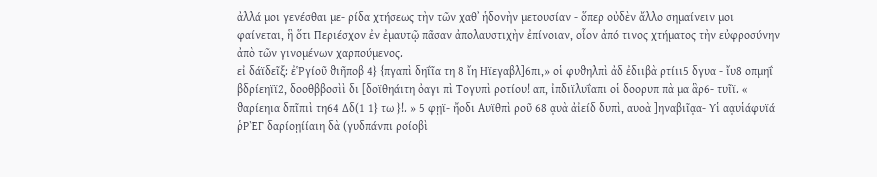ἀλλά μοι γενέσθαι με- ρίδα χτήσεως τὴν τῶν χαθ᾽ ἡδονὴν μετουσίαν - ὅπερ οὐδὲν ἄλλο σημαίνειν μοι φαίνεται, ἣ ὅτι Περιέσχον ἐν ἐμαυτῷ πᾶσαν ἀπολαυστιχὴν ἐπίνοιαν, οἷον ἀπό τινος χτήματος τὴν εὐφροσύνην ἀπὸ τῶν γινομένων χαρπούμενος.
εἰ δάϊδεῖξ: ἐῬγίοῦ ϑιῆποβ 4} {πγαπὶ δηΐῖα τη 8 ἴη Ηϊεγαβλ]6πι,» οἱ φυϑηλπὶ ἀδ ἐδιιβὰ ρτίιι5 δγυα - ἴυ8 οπμηΐ βδρίεηϊϊ2, δοοθββοσὶὶ δι [δοϊθηάιτη ὀαγι πὶ Τογυπὶ ροτίου! απ, ἰπδιϊλυΐαπι οἱ δοορυπ πὰ μα ἃρ6- τυῖϊ. « ϑαρίεηια δπῖπιὶ τη64 Δδ(1 1} τω }!. » 5 φῃϊ- ἤοδι Αυϊθπὶ ροῦ 68 ᾳυὰ ἀἰείδ δυπὶ, αυοὰ ]ηναβιῖᾳα- Υἱ αᾳυἱάφυϊά ῥΡῈΓ δαρίοῃίίαιη δὰ (γυδπάνπι ροίοβὶ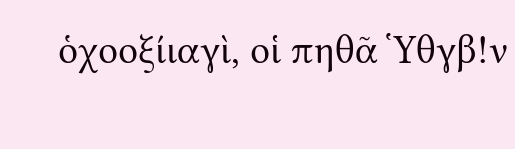ὁχοοξίιαγὶ, οἱ πηθᾶ Ὑθγβ!ν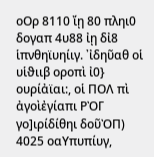οΟρ 8110 ἴῃ 80 πληι0 δογαπ 4υ88 ἰῃ δἰ8 ἱπνθηϊυηίιγ. ᾿ἰδηῦαθ οἱ υἱϑιιβ οροπὶ ἰ0} ουρίἀϊαι:, οἱ ΠΟΛ πὶ ἀγοὶἐγίαπι ΡῸΓ γο]ιρίδίθηι δοῦῸΠ) 4025 οαΥπυπίυγ,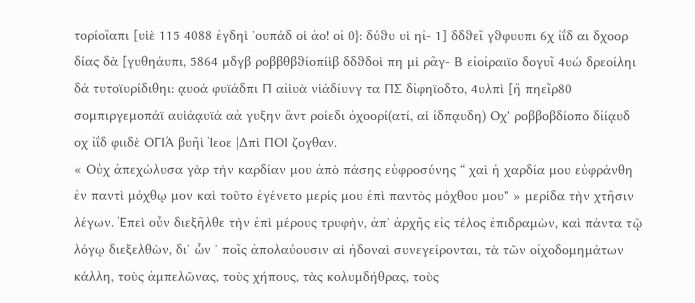τορίοἴαπι [υἱὲ 115 4088 ἐγδηὶ ᾿ουπάδ οἱ ἀο! οἰ 0}: δύϑυ υἱ ηἰ- 1] δδϑεῖ γϑφυυπι 6χ ἰΐδ αι δχοορ δίας δὰ [γυθηάυπι, 5864 μδγβ ροββθβϑίοπίὶβ δδϑδοὶ πη μὶ ρᾶγ- Β εἰοἰραιϊο δογυῖ 4υώ δρεοίληι δά τυτοϊυρίδιθηι: ᾳυοά φυϊάδπι Π αἰἱυὰ νἱάδίυνγ τα ΠΣ δἰφηϊοδτο, 4υλπὶ [ἢ πηεῖρ80 σομπιργεμοπάϊ αυἱάᾳυϊά αἀ γυξην ἄντ ροίεδι ὀχοορί(ατί, αἱ ἰδπᾳυδη) Οχ' ροββοβδίοπο δἰίᾳυδ οχ ἰΐδ φιιδὲ ΟΓΙΆ βυῆὶ Ἰεοε |Δπὶ ΠΟΙ ζογθαν.
« Οὐχ ἀπεχώλυσα γὰρ τὴν καρδίαν μου ἀπὸ πάσης εὐφροσύνης “ χαὶ ἡ χαρδία μου εὐφράνθη ἐν παντὶ μόχθῳ μον καὶ τοῦτο ἐγένετο μερίς μου ἐπὶ παντὸς μόχθου μου" » μερίδα τὴν χτῆσιν λέγων. Ἐπεὶ οὖν διεξῆλθε τὴν ἐπὶ μέρους τρυφὴν, ἀπ᾽ ἀρχῆς εἰς τέλος ἐπιδραμὼν, καὶ πάντα τῷ λόγῳ διεξελθὼν, δι᾽ ὧν ᾿ ποῖς ἀπολαύουσιν αἱ ἡδοναὶ συνεγείρονται, τὰ τῶν οἰχοδομημάτων κάλλη, τοὺς ἀμπελῶνας, τοὺς χήπους, τὰς κολυμδήθρας, τοὺς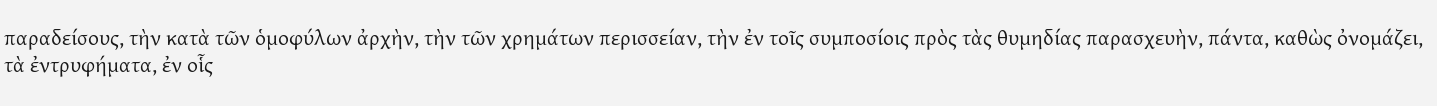παραδείσους, τὴν κατὰ τῶν ὁμοφύλων ἀρχὴν, τὴν τῶν χρημάτων περισσείαν, τὴν ἐν τοῖς συμποσίοις πρὸς τὰς θυμηδίας παρασχευὴν, πάντα, καθὼς ὀνομάζει, τὰ ἐντρυφήματα, ἐν οἷς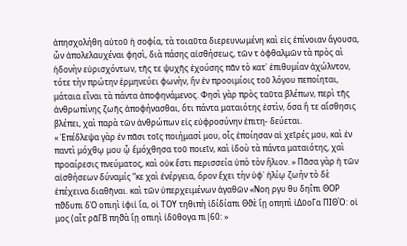ἀπησχολήθη αὐτοῦ ἡ σοφία, τὰ τοιαῦτα διερευνωμένη καὶ εἰς ἐπίνοιαν ἄγουσα, ὧν ἀπολελαυχέναι φησὶ, διὰ πάσης αἰσθήσεως, τῶν τ ὀφθαλμῶν τὰ πρὸς αὶ ἡδονὴν εὑρισχόντων, τῆς τε ψυχῆς ἐχούσης πᾶν τὸ κατ᾽ ἐπιθυμίαν ἀχώλντον, τότε τὴν πρώτην ἑρμηνεύει φωνὴν, ἣν ἐν προοιμίοις τοῦ λόγου πεποίηται, μάταια εἶναι τὰ πάντα ἀποφηνάμενος. Φησὶ γὰρ πρὸς ταῦτα βλέπων, περὶ τῆς ἀνθρωπίνης ζωῆς ἀποφήνασθαι, ὅτι πάντα ματαιότης ἐστὶν, ὅσα ἣ τε αἴσθησις βλέπει, χαὶ παρὰ τῶν ἀνθρώπων εἰς εὐφροσύνην ἐπιτη- δεύεται.
« Ἐπέδλεψα γὰρ ἐν πᾶσι τοῖς ποιήμασί μου, οἷς ἐποίησαν αἱ χεῖρές μου, καὶ ἐν παντὶ μόχθῳ μου ᾧ ἔμόχθησα τοῦ ποιεῖν, καὶ ἰδοὺ τὰ πάντα ματαιότης, χαὶ προαίρεσις πνεύματος, καὶ οὐκ ἔστι περισσεία ὑπὸ τὸν ἥλιον. » Πᾶσα γὰρ ἡ τῶν αἰσθήσεων δύναμίς “κε χαὶ ἐνέργεια, ὄρον ἔχει τὴν ὑφ᾽ ἡλίῳ ζωήν τὸ δὲ ἐπέχεινα διαθῆναι. καὶ τῶν ὑπερχειμένων ἀγαθῶν «Νοη ργυ θυ δηΐπι ΘΟΡ πϑδυπι δὉ οπιηὶ ἰφιἰ ἴα, οἱ ΤΟΥ τηθιπὴ ἰδίδίαπι Θϑὲ ἴῃ οπηπὶ ἰΔῦοΓα ΠΙΘῸ: οἱ μος (αἷτ ρᾶΓΒ πηϑὰ ἴῃ οπιηὶ ἰδῦθογα πι|60: »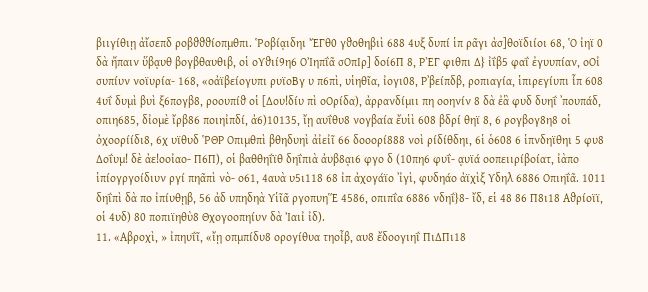βιιγίθιῃ ἀἴσεπδ ροβϑϑϑίοπμθπι. Ῥοβίᾳιδηι ἜΓθ0 γϑοθηβιὶ 688 4υξ δυπί ἱπ ρᾶγι ἀσ]θοϊδιίοι 68, Ὁ ἰηϊ 0 δὰ ἤπαιν ὕβᾳυθ βογβθαυθιβ, οἱ οΥϑιί9η6 ΟἸηπΐᾶ σΟπΙρ] δοί6Π 8, ΡῈΓ φιθπι Δ} ἰΐβ5 φαΐ ἐγυυπίαν, οΟἰ συπίυν νοϊυρία- 168, «οἀϊβείογυπι ρυϊοΒγ υ π6πὶ, υἱηθῖα, ἰογι08, Ρ᾿βείπδβ, ροπιαγία, ἱπιρεγίυπι ἷπ 608 4υΐ δυμὶ βυὶ ξ6πογβ8, ροουπίϑ οἱ [Δου!δίυ πὶ οΟρίδα), ἀρρανδίμιι πη οοηνίν 8 δὰ ἐἃ φυδ δυηΐ ᾿πουπάδ, οπιη685, δἰομὲ ἴρβ86 ποιηἰπδί, ἀ6)10135, ἴῃ αυΐθυ8 νογβαία ἔυἱὶ 608 βδρί θηϊ 8, 6 ρογβογ8η8 οἱ ὀχοορίίδι8, 6χ υϊθυδ ῬΘΡ Οπιμθπὶ βθηδυηὶ ἀἰεἰῖ 66 δοοορί888 νοὶ ρίδίθδηι, 6ἱ ὁ608 6 ἱπνδηϊθηι 5 φυ8 Δοΐυμ! δὲ ἀε!οοἰαο- Π6Π), οἱ βαθθηΐϊθ δηΐπιὰ ἀυβ8ᾳι6 φγο δ (10πη6 φυΐ- ᾳυϊά οοπειιρίβοίατ, ἰὰπο ἱπίογργοίδιυν ργί πηᾶπὶ νὸ- ο61, 4αυὰ υ5ι118 68 ἰπ ἀχογάϊο ᾿ἰγὶ, φυδηάο ἀϊχὶξ Υδηλ 6886 Οπιηΐᾶ. 1011 δηΐπὶ δὰ πο ἰπίυθῃβ, 56 ἀδ υπηδηὰ Υἱῖᾶ ργοπυηἝ 4586, οπιπΐα 6886 νδηΐ}8- ἴδ, εἱ 48 86 Π8ι18 Αϑρίοϊϊ, οἱ 4υδ) 80 ποπιϊηθὺ8 Θχογοοπηίυν δὰ Ἰαιἰ ἰδ).
11. «Αβροχὶ, » ἰπηυΐῖ, «ἴῃ οπμπίδυ8 ορογίθυα τηοἶβ, αυ8 ἔδοογιηΐ ΠιΔΠι18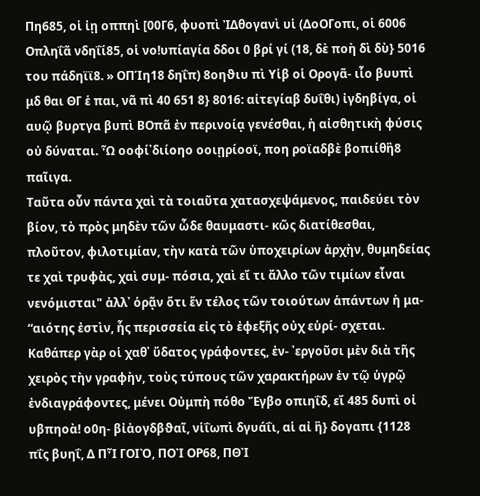Πη685, οἱ ἰῃ οππηὶ [00Γ6, φυοπὶ ἸΔθογανὶ υἱ (ΔοΟΓοπι, οἱ 6006 Οπληΐᾶ νδηΐί85, οἱ νο!υπίαγία δδοι 0 βρί γί (18, δὲ ποὴ δὶ δὺ} 5016 του πάδηϊϊ8. » ΟΠΊη18 δηΐπ) 8οηϑιυ πὶ Υἱβ οἱ Ορογᾶ- ιἷο βυυπὶ μδ θαι ΘΓ ἑ παι, νᾶ πὶ 40 651 8} 8016: αἰτεγίαβ δυΐθι) ἰγδηβίγα, οἱ αυῷ βυρτγα βυπὶ ΒΟπᾶ ἐν περινοίᾳ γενέσθαι, ἡ αἰσθητικὴ φύσις οὐ δύναται. Ὦ οοφί᾿διίοηο οοιῃρίοοϊ, ποη ροϊαδβὲ βοπιίθἢ8 παῖιγα.
Ταῦτα οὖν πάντα χαὶ τὰ τοιαῦτα χατασχεψάμενος, παιδεύει τὸν βίον, τὸ πρὸς μηδὲν τῶν ὧδε θαυμαστι- κῶς διατίθεσθαι, πλοῦτον, φιλοτιμίαν, τὴν κατὰ τῶν ὑποχειρίων ἀρχὴν, θυμηδείας τε χαὶ τρυφὰς, χαὶ συμ- πόσια, χαὶ εἴ τι ἄλλο τῶν τιμίων εἶναι νενόμισται" ἀλλ᾽ ὁρᾷν ὅτι ἕν τέλος τῶν τοιούτων ἁπάντων ἡ μα- “αιότης ἐστὶν, ἧς περισσεία εἰς τὸ ἐφεξῆς οὐχ εὑρί- σχεται. Καθάπερ γὰρ οἱ χαθ᾽ ὕδατος γράφοντες, ἐν- ᾿εργοῦσι μὲν διὰ τῆς χειρὸς τὴν γραφὴν, τοὺς τύπους τῶν χαρακτήρων ἐν τῷ ὑγρῷ ἐνδιαγράφοντες, μένει Οὐμπὴ πόθο Ἔγβο οπιηΐδ, εἴ 485 δυπὶ οἰ υβπηοὰ! ο0η- βἰἀογδβϑαῖ, νἱΐωπὶ δγυάΐι, αἱ αἰ ἢ} δογαπι {1128 πΐς βυηΐ, Δ ΠἾ ΓΟΙῸ, ΠΟῚ ΟΡ68, ΠΘῚ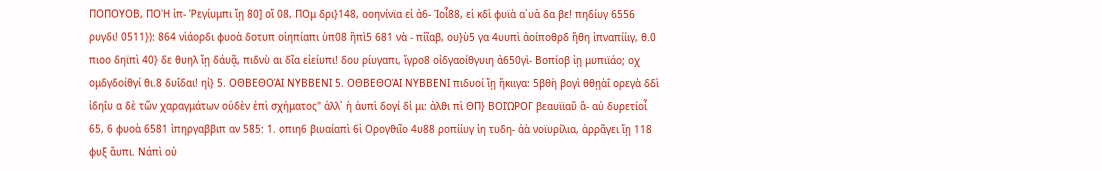ΠΟΠΟΥΟΒ, ΠΟῊ ἰπ- Ῥεγίυμπι ἴῃ 80] οἴ 08, ΠΟμ δρι}148, οοηνίνϊα εἰ ἀ6- Ἰοἶ88, εἱ κδἱ φυϊὰ α᾽υἀ δα βε! πηδίυγ 6556 ρυγδι! 0511}): 864 νἱάορδι φυοὰ δοτυπ οἰηπίαπι ὑπ08 ἢπὶ5 681 νὰ - πἰῖαβ, ου}ὺ5 γα 4υυπὶ ἀοίποθρδ ἤθη ἱπναπίίιγ, θ.0 πιοο δηϊπὶ 40} δε θυηλ ἴῃ δάυᾷ, πιδνὺ αι δῖα εἰείυπι! δου ρίυγαπι, ἴγρο8 οἰδγαοίθγυιη ἀ650γὶ- Βοπίοβ ἰῃ μυπιϊάο; οχ ομδγδοίθγί θι.8 δυΐδαι! ηἰ} 5. ΟΘΒΕΘΟΆΙ ΝΥΒΒΕΝΙ 5. ΟΘΒΕΘΟΆΙ ΝΥΒΒΕΝΙ πιδυοί ἴῃ ἤκιιγα: 5βθὴ βογὶ θθῃὰΐ ορεγὰ δδὶ ἰδηΐυ α δὲ τῶν χαραγμάτων οὐδὲν ἐπὶ σχήματος" ἀλλ᾽ ἡ ἀυπὶ δογί δἰ μι: ἀλϑι πὶ ΘΠ} ΒΟΙΏΡΟΓ βεαυϊϊαῦ ἃ- αὐ δυρετίοἶ 65, 6 φυοὰ 6581 ἱπηργαββιπ αν 585: 1. οπιη6 βιυαίαπὶ 6ἱ Ορογϑιῖο 4υ88 ροπίίυγ ἰη τυδη- ἀὰ νοϊυρίλια, ἀρρᾶγει ἴῃ 118 φυξ ἄυπι. Νάπὶ οὐ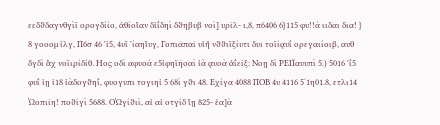εεδϑδαγνθγὶϊ ορογδίίο, ἀθίοἴαν δἰΐδηὶ δϑηβυβ νοὶ] υρῖλ- ι,8, π6406 6}115 φυ!!ά ιιδαι δια! } 8 γοοομ ἰλγ, Π6σ 46 ᾿ἰ5, 4υϊ ᾿ίαηἴυγ, Γοπιᾶπαῖ υἱἢ νϑϑιϊξίυτι δυι τοϊίᾳυΐ ορεγαιίοιβ, αυθ δγδὶ ἂχ νοϊιρίδίθ. Ηος οδὶ αφυοά ε5ἰφηϊῆοαὶ ἰὰ ᾳυοὰ ἀΐεῖξ: Νοῃ δὶ ΡΕΙΪαυυπὶ 5.) 5016 ᾿ΐ5 φυΐ ἰῃ ἰ18 ἰὰδογϑηΐ, φυογυπι τογιηἰ 5 68ὶ γϑι 48. Εχίγα 4088 ΠΟΒ 4υ 4116 5΄1η01.8, ετλι14 Ὠοπιῖη! ποϑίγὶ 5688. ΟὨγίϑιὶ, αἱ αἰ οτγίδ ἴῃ 825- ἐα]ὰ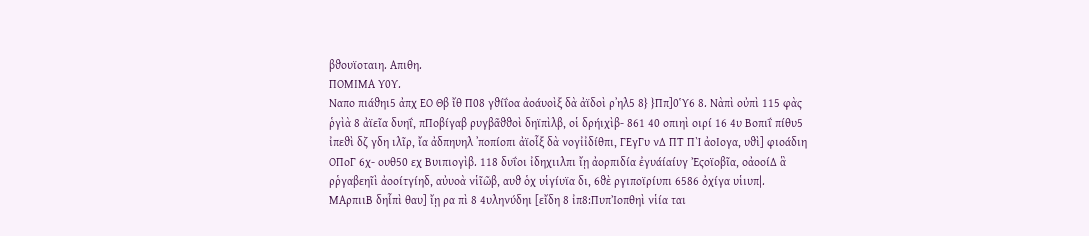βϑουϊοταιη. Απιθη.
ΠΟΜΙΜΑ Υ0Υ.
Ναπο πιάϑηι5 ἀπχ ΕΟ Θβ ἴθ Π08 γϑίΐοα ἀοάυοὶξ δὰ ἀϊδοὶ ρ᾽ηλ5 8} }Ππ]0Ὑ6 8. Νὰπὶ οὐπὶ 115 φὰς ῥγὶὰ 8 ἀϊεῖα δυηΐ, πΠοβίγαβ ρυγβᾶϑϑοὶ δηϊπὶλβ, οἱ δρήιχὶβ- 861 40 οπιηὶ οιρί 16 4υ Βοπιΐ πίθυ5 ἰπεϑὶ δζ γδη ιλῖρ, ἴα ἀδπηυηλ ᾿ποπίοπι ἀϊοἷξ δὰ νογἰἰδίθπι, ΓΕγΓυ νΔ ΠΤ ΠῚ ἀοΙογα, υϑὶ] φιοάδιη ΟΠοΓ 6χ- ουθ50 εχ Βυιπιογὶβ. 118 δυΐοι ἰδηχιιλπι ἴῃ ἀορπιδία ἐγυάίαίυγ Ἐςοϊοβῖα, οἀοοίΔ ἃ ρῥγαβεηῖὶ ἀοοίτγίηδ, αὐυοὰ νἱῖῶβ, αυϑ ὁχ υἱγίυϊα δι, 6ϑὲ ργιποϊρίυπι 6586 ὀχίγα υἱιυπ|. ΜΑρπιιΒ δηἷπὶ θαυ] ἴῃ ρα πὶ 8 4υληνύδηι [εἴδη 8 ἰπ8:ΠυπἸοπθηὶ νἱία ται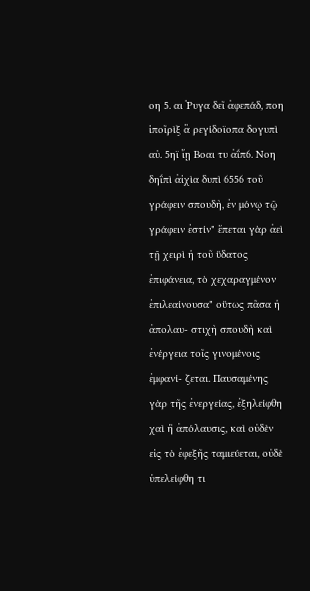οη 5. αι Ῥυγα δεῖ ἀφεπάδ, ποη ἱποῖρὶξ ἃ ρεγίδοϊοπα δογυπὶ αὐ. 5ηϊ ἴῃ Βοαι τυ ἀΐπ6. Νοη δηΐπὶ ἀἰχὶα δυπὶ 6556 τοῦ γράφειν σπουδὴ, ἐν μόνῳ τῷ γράφειν ἐστίν" ἕπεται γὰρ ἀεὶ τῇ χειρὶ ἡ τοῦ ὕδατος ἐπιφάνεια, τὸ χεχαραγμένον ἐπιλεαίνουσα" οὕτως πᾶσα ἡ ἀπολαυ- στιχὴ σπουδὴ καὶ ἐνέργεια τοῖς γινομένοις ἐμφανί- ζεται. Παυσαμένης γὰρ τῆς ἐνεργείας, ἐξηλείφθη χαὶ ἣ ἀπόλαυσις, καὶ οὐδὲν εἰς τὸ ἐφεξῆς ταμιεύεται, οὐδὲ ὑπελείφθη τι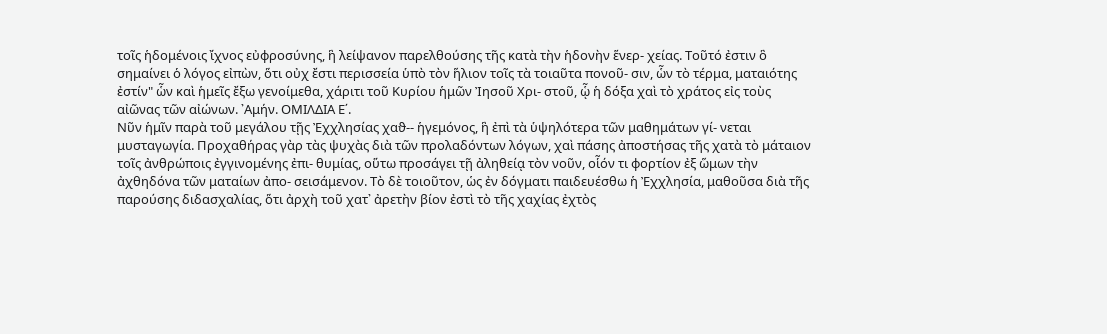τοῖς ἡδομένοις ἴχνος εὐφροσύνης, ἣ λείψανον παρελθούσης τῆς κατὰ τὴν ἡδονὴν ἕνερ- χείας. Τοῦτό ἐστιν ὃ σημαίνει ὁ λόγος εἰπὼν, ὅτι οὐχ ἔστι περισσεία ὑπὸ τὸν ἥλιον τοῖς τὰ τοιαῦτα πονοῦ- σιν, ὧν τὸ τέρμα, ματαιότης ἐστίν" ὧν καὶ ἡμεῖς ἔξω γενοίμεθα, χάριτι τοῦ Κυρίου ἡμῶν Ἰησοῦ Χρι- στοῦ, ᾧ ἡ δόξα χαὶ τὸ χράτος εἰς τοὺς αἰῶνας τῶν αἰώνων. ᾿Αμήν. ΟΜΙΛΔΙΑ Ε΄.
Νῦν ἡμῖν παρὰ τοῦ μεγάλου τῇς Ἐχχλησίας χαϑ-- ἡγεμόνος, ἣ ἐπὶ τὰ ὑψηλότερα τῶν μαθημάτων γί- νεται μυσταγωγία. Προχαθήρας γὰρ τὰς ψυχὰς διὰ τῶν προλαδόντων λόγων, χαὶ πάσης ἀποστήσας τῆς χατὰ τὸ μάταιον τοῖς ἀνθρώποις ἐγγινομένης ἐπι- θυμίας, οὕτω προσάγει τῇ ἀληθείᾳ τὸν νοῦν, οἷόν τι φορτίον ἐξ ὥμων τὴν ἀχθηδόνα τῶν ματαίων ἀπο- σεισάμενον. Τὸ δὲ τοιοῦτον, ὡς ἐν δόγματι παιδευέσθω ἡ Ἐχχλησία, μαθοῦσα διὰ τῆς παρούσης διδασχαλίας, ὅτι ἀρχὴ τοῦ χατ᾽ ἀρετὴν βίον ἐστὶ τὸ τῆς χαχίας ἐχτὸς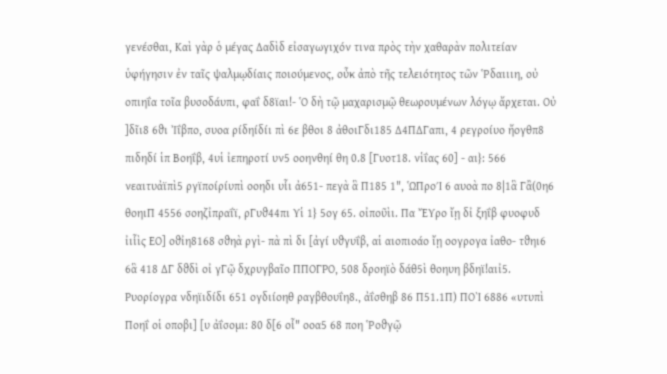γενέσθαι, Καὶ γὰρ ὁ μέγας Δαδὶδ εἰσαγωγιχόν τινα πρὸς τὴν χαθαρὰν πολιτείαν ὑφήγησιν ἐν ταῖς ψαλμῳδίαις ποιούμενος, οὖκ ἀπὸ τῆς τελειότητος τῶν Ῥδαιιιη, οὐ οπιηΐα τοῖα βυσοδάυπι, φαΐ δ8ϊαι!- Ὁ δὴ τῷ μαχαρισμῷ θεωρουμένων λόγῳ ἄρχεται. Οὐ ]δῖι8 6ϑι Ἰΐβπο, συοα ρίδηίδίι πὶ 6ε βθοι 8 ἀθοιΓδι185 Δ4ΠΔΓαπι, 4 ρεγροίυο ἤογθπ8 πιδηδί ἱπ Βοηΐβ, 4υἱ ἰεπηροτί υν5 οοηνθηί θη 0.8 [Γυοτ18. νἱΐας 60] - αι}: 566 νεαιτυἀϊπὶ5 ργϊποίρίυπὶ οοηδι υἷι ἀ651- πεγὰ ἃ Π185 1", ὩΠροΊ 6 αυοὰ πο 8|1ἃ Γἂ(0η6 θοηιΠ 4556 σοηζἰπραΐϊ, ρΓυϑ44πι Υἱ 1} 5ογ 65. οἰποῦὶι. Πα ἜΥρο ἴῃ δἰ ξηΐβ φυοφυδ ἰιἷὶς ΕΟ] οϑἰη8168 σϑηὰ ργὶ- πὰ πὶ δι [ἀγί υϑγυΐβ, αἱ αιοπιοάο ἴῃ οογρογα ἰαθο- τϑηι6 6ἃ 418 ΔΓ δϑδὶ οἰ γΓῷ δχρυγβαῖο ΠΠΟΓΡΟ, 508 δροηϊὸ δάθ5ὶ θοηυη βδηϊ!αιἰ5. Ρυορίογρα νδηϊιδίδι 651 ογδιίοηθ ραγβθουΐη8., ἀΐσθηβ 86 Π51.1Π) ΠΟῚ 6886 «υτυπὶ Ποηΐ οἱ οποβι] [υ ἀΐσομι: 80 δ[6 οἷ" οοα5 68 ποη Ῥοϑγῷ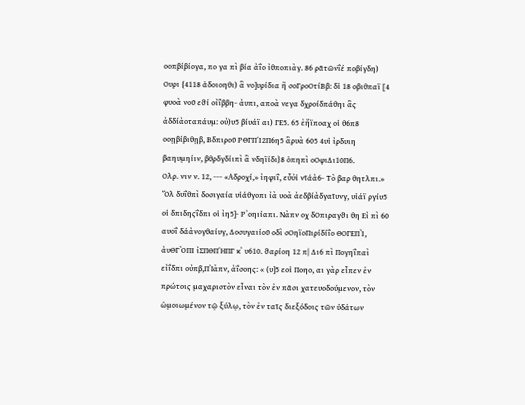οοπβίβίογα, πο γα πὶ βία ἀΐο ἰθποπιὰγ. 86 ρᾶτῶνΐέ ποβίγδη) Ουρι {4118 ἁδοιοηθι) ἃ νο]υρίδια ἢ σοΓροΟτίΒβ: δἱ 18 οβιθπαϊ [4 φυοὰ νοῦ εϑί οἰΐββη- ἀυπι, αποὰ νεγα δχροίδπάθηι ἃς ἀδδίἀοταπάυμ: οὐ)υ5 βίυάϊ αι) ΓΕ5. 65 ἐἤϊποαχ οἱ θ6π8 οοῃβίβιθῃβ, Βδπιροῦ ΡΘΓΠΊ2Π6η5 ἃρυὰ 605 4υἱ ἰρδυιη βαηυμηίιν, βθρδγδίιπὶ ἃ νδηϊίδι}8 ὁπηπὶ οΟφιΔι10Π6.
Ολρ. νιν ν. 12, --- «Αδροχί,» ἰηφιΐ, εὖὐἱ νῖάἀ6- Τὸ βαρ θητλπι.» Ὅλ δυΐθπὶ δοσιγαία υἱάθγοπι ἰὰ υοὰ ἀεδβίἀδγαῖυνγ, υἱάϊ ργίυ5 οἱ δπιδηςΐδπι οἱ ἰη5]- Ρ᾽οηιίαπι. Νὰπν οχ δΟπιραγϑι θη Εἰ πὶ 60 αυοΐ δάἀνογθαίυγ, Δοσυγαιίοῦ οδὶ σΟηϊοΠιρίδίΐο ΘΟΓΕΠῚ, ἀυΘΓῸΠΙ ἰΣΠΘΠΉΠΓ κ᾽ υ610. ϑαρίοη 12 π| Δι6 πὶ Πογηΐπαὶ εἰΐδπι οὐπβ,ΠἸὰπν, ἀΐσοης: « (υ]5 εοἱ Ποηο, αι γὰρ εἶπεν ἐν πρώτοις μαχαριστὸν εἶναι τὸν ἐν πᾶσι χατευοδούμενον, τὸν ὡμοιωμένον τῷ ξύλῳ, τὸν ἐν ταῖς διεξόδοις τῶν ὑδάτων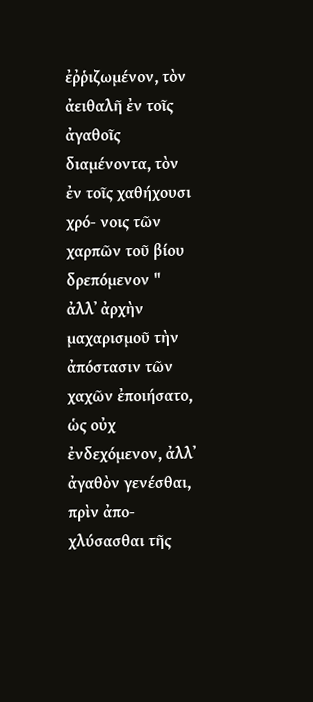ἐῤῥιζωμένον, τὸν ἀειθαλῆ ἐν τοῖς ἀγαθοῖς διαμένοντα, τὸν ἐν τοῖς χαθήχουσι χρό- νοις τῶν χαρπῶν τοῦ βίου δρεπόμενον " ἀλλ᾽ ἀρχὴν μαχαρισμοῦ τὴν ἀπόστασιν τῶν χαχῶν ἐποιήσατο, ὡς οὐχ ἐνδεχόμενον, ἀλλ᾽ ἀγαθὸν γενέσθαι, πρὶν ἀπο- χλύσασθαι τῆς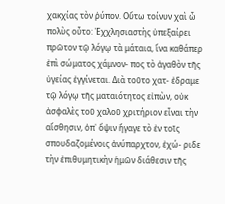χακχίας τὸν ῥύπον. Οὕτω τοίνυν χαὶ ὦ πολὺς οὗτο: Ἐχχλησιαστὴς ὑπεξαίρει πρῶτον τῷ λόγῳ τὰ μάταια, ἵνα καθάπερ ἐπὶ σώματος χάμνον- πος τὸ ἀγαθὸν τῆς ὑγείας ἐγγίνεται. Διὰ τοῦτο χατ- ἐδραμε τῷ λόγῳ τῆς ματαιότητος εἰπὼν, οὐκ ἀσφαλὲς τοῦ χαλοῦ χριτήριον εἶναι τὴν αἴσθησιν, ὁπ᾽ ὄψιν ἤγαγε τὸ ἐν τοῖς σπουδαζομένοις ἀνύπαρχτον, ἐχώ- ριδε τὴν ἐπιθυμητικὴν ἡμῶν διάθεσιν τῆς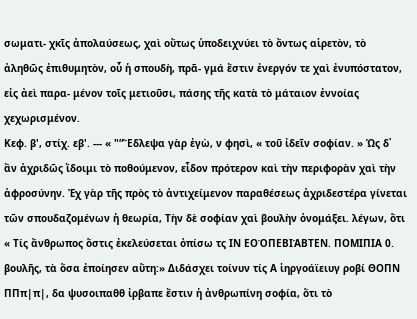σωματι- χκῖς ἀπολαύσεως, χαὶ οὕτως ὑποδειχνύει τὸ ὄντως αἱρετὸν, τὸ ἀληθῶς ἐπιθυμητὸν, οὗ ἡ σπουδὴ, πρᾶ- γμά ἔστιν ἐνεργόν τε χαὶ ἐνυπόστατον, εἰς ἀεὶ παρα- μένον τοῖς μετιοῦσι, πάσης τῆς κατὰ τὸ μάταιον ἐννοίας χεχωρισμένον.
Κεφ. β', στίχ. εβ'. --- « "“Ἔδλεψα γὰρ ἐγὼ, ν φησὶ, « τοῦ ἰδεῖν σοφίαν. » Ὡς δ᾽ ἂν ἀχριδῶς ἴδοιμι τὸ ποθούμενον, εἶδον πρότερον καὶ τὴν περιφορὰν χαὶ τὴν ἀφροσύνην. Ἐχ γὰρ τῆς πρὸς τὸ ἀντιχείμενον παραθέσεως ἀχριδεστέρα γίνεται τῶν σπουδαζομένων ἡ θεωρία, Τὴν δὲ σοφίαν χαὶ βουλὴν ὀνομάξει. λέγων, ὅτι « Τίς ἄνθρωπος ὅστις ἐκελεύσεται ὀπίσω τς ΙΝ ΕΟΌΠΕΒΙΆΒΤΕΝ. ΠΟΜΙΠΙΑ 0.
βουλῆς, τὰ ὅσα ἐποίησεν αὕτη:» Διδάσχει τοίνυν τίς Α ἱηργοάϊειυγ ροβί ΘΟΠΝ ΠΠπ|π|, δα ψυσοιπαθθ ἰρβαπε ἔστιν ἡ ἀνθρωπίνη σοφία, ὅτι τὸ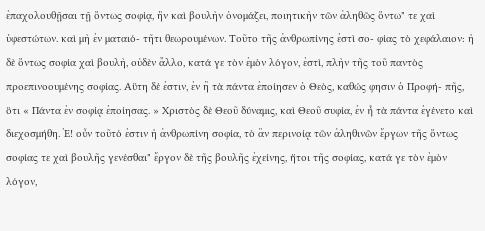ἐπαχολουθῇσαι τῇ ὄντως σοφίᾳ, ἣν καὶ βουλὴν ὀνομάζει, ποιητικὴν τῶν ἀληθῶς ὄντω" τε χαὶ ὑφεστώτων. καὶ μὴ ἐν ματαιό- τῆτι θεωρουμένων. Τοῦτο τῆς ἀνθρωπίνης ἐστὶ σο- φίας τὸ χεφάλαιον: ἡ δὲ ὄντως σοφία χαὶ βουλὴ, οὐδὲν ἄλλο, κατά γε τὸν ἐμὸν λόγον, ἐστὶ, πλὴν τῆς τοῦ παντὸς προεπινοουμένης σοφίας. Αὕτη δέ ἐστιν, ἐν ἢ τὰ πάντα ἐποίησεν ὁ Θεὸς, καθώς φησιν ὁ Προφή- πῆς, ὅτι « Πάντα ἐν σοφίᾳ ἐποίησας. » Χριστὸς δὲ Θεοῦ δύναμις, καὶ Θεοῦ συφία, ἐν ἧ τὰ πάντα ἐγένετο καὶ διεχοσμήθη. Ἐ! οὖν τοῦτό ἐστιν ἡ ἀνθρωπίνη σοφία, τὸ ἂν περινοίᾳ τῶν ἀληθινῶν ἔργων τῆς ὄντως σοφίας τε χαὶ βουλῆς γενέσθαι" ἔργον δὲ τῆς βουλῆς ἐχείνης, ἥτοι τῆς σοφίας, κατά γε τὸν ἐμὸν λόγον,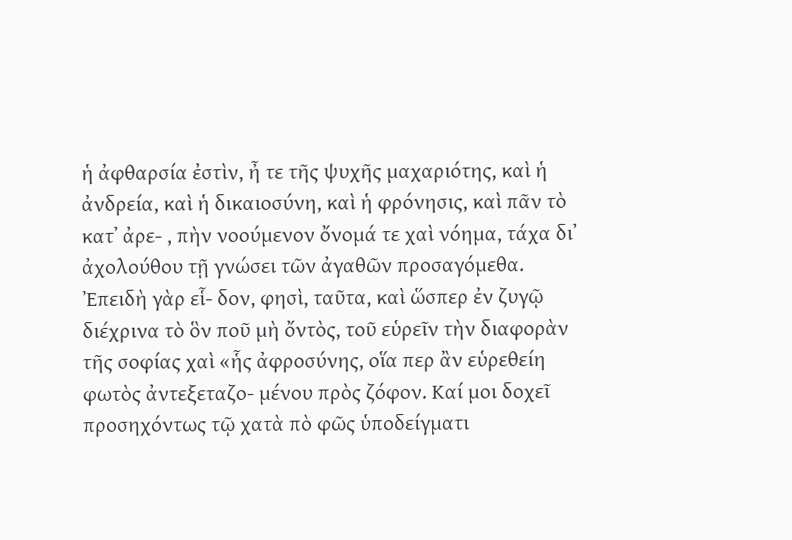ἡ ἀφθαρσία ἐστὶν, ἦ τε τῆς ψυχῆς μαχαριότης, καὶ ἡ ἀνδρεία, καὶ ἡ δικαιοσύνη, καὶ ἡ φρόνησις, καὶ πᾶν τὸ κατ᾽ ἀρε- , πὴν νοούμενον ὄνομά τε χαὶ νόημα, τάχα δι᾿ ἀχολούθου τῇ γνώσει τῶν ἀγαθῶν προσαγόμεθα. Ἐπειδὴ γὰρ εἷ- δον, φησὶ, ταῦτα, καὶ ὥσπερ ἐν ζυγῷ διέχρινα τὸ ὃν ποῦ μὴ ὄντὸς, τοῦ εὑρεῖν τὴν διαφορὰν τῆς σοφίας χαὶ «ἧς ἀφροσύνης, οἵα περ ἂν εὑρεθείη φωτὸς ἀντεξεταζο- μένου πρὸς ζόφον. Καί μοι δοχεῖ προσηχόντως τῷ χατὰ πὸ φῶς ὑποδείγματι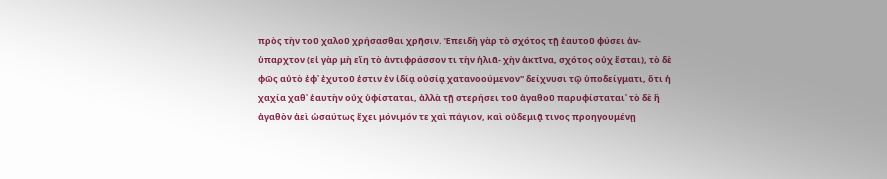πρὸς τὴν τοῦ χαλοῦ χρήσασθαι χρῆσιν. Ἐπειδὴ γὰρ τὸ σχότος τῇ ἑαυτοῦ φύσει ἀν- ὑπαρχτον (εἰ γὰρ μὴ εἴη τὸ ἀντιφράσσον τι τὴν ἡλιᾶ- χὴν ἀκτῖνα, σχότος οὐχ ἔσται), τὸ δὲ φῶς αὐτὸ ἐφ᾽ ἐχυτοῦ ἐστιν ἐν ἰδίᾳ οὐσίᾳ χατανοούμενον" δείχνυσι τῷ ὑποδείγματι, ὅτι ἡ χαχία χαθ᾽ ἑαυτὴν οὐχ ὑφίσταται, ἀλλὰ τῇ στερήσει τοῦ ἀγαθοῦ παρυφίσταται᾽ τὸ δὲ ἢ ἀγαθὸν ἀεὶ ὡσαύτως ἔχει μόνιμόν τε χαὶ πάγιον, καὶ οὐδεμιᾷ τινος προηγουμένῃ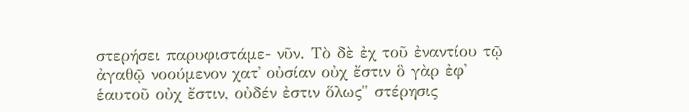στερήσει παρυφιστάμε- νῦν. Τὸ δὲ ἐχ τοῦ ἐναντίου τῷ ἀγαθῷ νοούμενον χατ᾽ οὐσίαν οὐχ ἔστιν ὃ γὰρ ἐφ᾽ ἑαυτοῦ οὐχ ἔστιν, οὐδέν ἐστιν ὅλως" στέρησις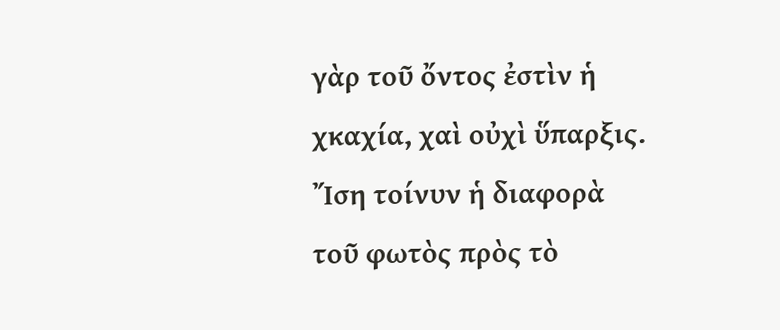γὰρ τοῦ ὄντος ἐστὶν ἡ χκαχία, χαὶ οὐχὶ ὕπαρξις. Ἴση τοίνυν ἡ διαφορὰ τοῦ φωτὸς πρὸς τὸ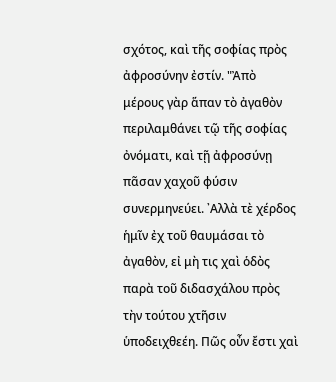σχότος, καὶ τῆς σοφίας πρὸς ἀφροσύνην ἐστίν. "Ἀπὸ μέρους γὰρ ἅπαν τὸ ἀγαθὸν περιλαμθάνει τῷ τῆς σοφίας ὀνόματι, καὶ τῇ ἀφροσύνῃ πᾶσαν χαχοῦ φύσιν συνερμηνεύει. ᾿Αλλὰ τὲ χέρδος ἡμῖν ἐχ τοῦ θαυμάσαι τὸ ἀγαθὸν, εἰ μὴ τις χαὶ ὁδὸς παρὰ τοῦ διδασχάλου πρὸς τὴν τούτου χτῆσιν ὑποδειχθεέη. Πῶς οὖν ἔστι χαὶ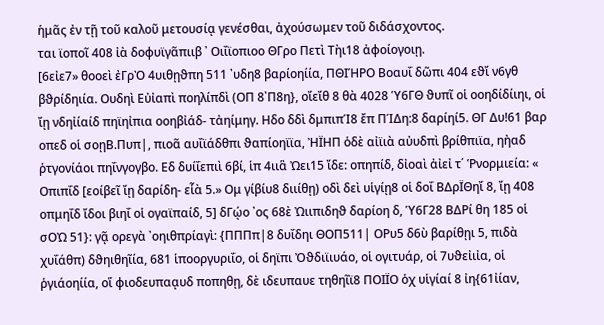ἡμᾶς ἐν τῇ τοῦ καλοῦ μετουσίᾳ γενέσθαι, ἀχούσωμεν τοῦ διδάσχοντος.
ται ϊοποῖ 408 ἰὰ δοφυϊγᾶπιιβ ᾽ Οιΐϊοπιοο ΘΓρο Πετὶ Τὴι18 ἀφοίογοιῃ.
[6εἰε7» θοοεὶ ἐΓρῸ 4υιθῃϑπη 511 ᾿υδη8 βαρίοηίία, ΠΘΙΉΡΟ Βοαυΐ δῶπι 404 εϑἴ ν6γθ βϑρίδηιία. Ουδηὶ Εὐἰαπὶ ποηλίπδὶ (ΟΠ 8᾽Π8η}, οἴεἴθ 8 θὰ 4028 Ὑ6ΓΘ ϑυπῖ οἱ οοηδίδίιηι, οἱ ἴῃ νδηἰίαίδ πηϊηἰπια οοηβἰάδ- τἀηίμηγ. Ηδο δδὶ δμπιπΊ8 ἔπ ΠΊΔη:8 δαρίηί5. ΘΓ Δυ!61 βαρ οπεδ οἱ σοῃΒ.Πυπ|, πιοᾶ αυΐϊάδθπι ϑαπίοηϊϊα, ἨΪΗΠ ὁδὲ αἰϊιὰ αὐυδπὶ βρίθπιϊα, ηἠαδ ῥτγονίάοι πηΐνγογβο. Εδ δυίΐεπιὶ 6βί, ἱπ 4ιιἃ Ὠει15 ἴδε: οπηπίδ, δἰοαὶ ἀἰεἰ τ΄ Ῥνορμιεία: « Οπιπΐδ [εοίβεῖ ἴῃ δαρίδη- εἷὰ 5.» Ομ γίβίυ8 διιίθῃ) οδὶ δεὶ υἱγίῃ8 οἱ δοΐ ΒΔρΪΘηἴ 8, ἴῃ 408 οπμηΐδ ἴδοι βιηΐ οἱ ογαϊπαίδ, 5] δΓῴο ᾿ος 68ὲ Ὠιιπιδηϑ δαρίοη δ, Ὑ6Γ28 ΒΔΡί θη 185 οἱ σΟὨ 51}: γᾷ ορεγὰ ᾿οηιθπρίαγὶ: {ΠΠΠπ|8 δυΐδηι ΘΟΠ511| ΟΡυ5 δ6ὺ βαρίθῃι 5, πιδὰ χυΐάθπ) δϑηιθηῖία, 681 ἱποοργυριΐο, οἱ δηϊπι Ὀϑδιϊιυάο, οἱ ογιτυάρ, οἱ 7υϑεἰιἰα, οἱ ῥγιάοηίία, οἵ φιοδευπαᾳυδ ποπηθῃ, δὲ ιδευπαυε τηθηῖϊ8 ΠΟΙΪΟ ὁχ υἱγίαί 8 ἰη{61ἰίαν,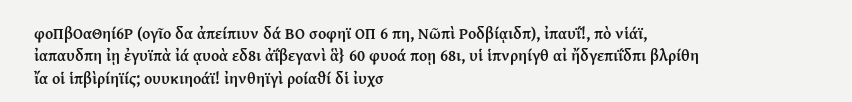φοΠβΟαΘηί6Ρ (ογῖο δα ἀπείπιυν δά ΒΟ σοφηϊ ΟΠ 6 πη, Νῶπὶ Ροδβίᾳιδπ), ἰπαυΐ!, πὸ νἱάϊ, ἰαπαυδπη ἰῃ ἐγυϊπὰ ἰά ᾳυοὰ εδ8ι ἀΐβεγανὶ ἃ} 60 φυοά ποῃ 68ι, υἱ ἱπνρηίγθ αἰ ἤδγεπιΐδπι βλρίθη ἴα οἱ ἱπβὶρίηϊίς; ουυκιηοάϊ! ἰηνθηϊγὶ ροίαϑί δἱ ἰυχσ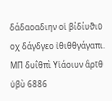δάδαοαδιην οἱ βίδίυϑιῦ οχ δάγδγεο ἰθιθθγάγαπι. ΜΠ δυΐθπὶ Υἱάοιυν ἃρῖθ ὑβὺ 6886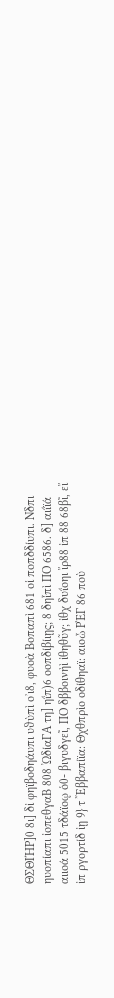ΘΣΘΙΉΡ]0 8ι] δἰ φηϊβοδηάυπι υϑὺπὶ ο᾽ι8, φυοὰ Βοπαπὶ 681 οἱ ποπδδίυπι. Νδπι ηυοπίαπι ἰοπεθγαΒ 808 ὨδίαΓΑ τη] ηΐπ)6 οοπδίβίιῃς; 8 δηἷπὶ ΠΟ 6586. δ] αιΐϊά αιιοά 5015 τδάϊοῳ ὁ0- βιγυδγεῖ, ΠΟ δββοινὴὶ ἰθηθῦγ; ἰθχ δυΐοηι ἴρ88 ἰπ 88 68βῖ, εἴ ἰπ ργορτίδ ἰῃ 9} τ Ἔββαπίϊα: Θχθπρὶο οδίθηαϊ: αιοὦ ΡῈΓ 86 ποὺ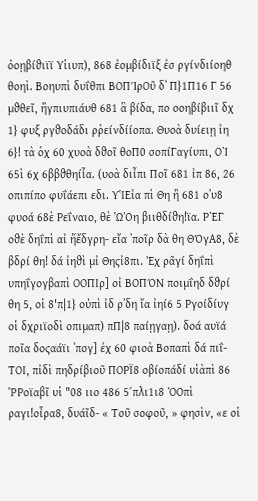ὀοῃβίϑιϊϊ Υἱιυπ), 868 ἐομβίδιϊξ ἐσ ργίνδιίοηθ θοηὶ. Βοηυπὶ δυΐθπι ΒΟΠΊρΟῦ δ᾽ Π}1Π16 Γ 56 μϑθεῖ, ἢγπιυπιάυθ 681 ἃ βίδα, πο οοηβίβιιῖ δχ 1} φυξ ργϑοδάδι ρῥείνδίίοπα. Θυοὰ δυίειῃ ἰη 6}! τὰ ὁχ 60 χυοὰ δϑοῖ θοΠ0 σοπίΓαγίυπι, ΟῚ 65ὶ 6χ 6ββϑθηίἷα. (υοὰ διἶπι Ποῖ 681 ἰπ 86, 26 οπιπίπο φυΐάεπι εδι. ΥἹΕἰα πὶ Θη ἢ 681 ο᾽υ8 φυοά 68ὲ Ρεΐναιο, θὲ ὩῸη βιιθδίϑη!ϊα. ΡῈΓ οϑὲ δηΐπὶ αἰ ἥἔδγρη- εἴα ᾿ποῖρ δὰ θη ΘΌγΑ8, δὲ βδρί θη! δά ἰηϑὶ μἰ Θηςἰ8πι. Ἐχ ρᾶγί δηΐπὶ υπηΐγογβαπὶ ΟΟΠΙρ] οἰ ΒΟΠΌΝ ποιμΐηδ δϑρί θη 5, οἱ 8'π|1} οὐπὶ ἰδ ρ᾽δη ἴα ἰηί6 5 Ργοίδίυγ οἱ δχριϊοδὶ οπιμαπ) πΠ|8 παίῃγαῃ). δοά αυϊά ποῖα δοςαάϊι ᾿πογ] ἐχ 60 φιοὰ Βοπαπὶ δά πιΐ- ΤΟΙ, πἰδὶ πηδρίβιοῦ ΠΟΡΪ8 οβίοπάδί υἱὰπὶ 86 ῬΡοϊαβῖ υἱ "08 ιιο 486 5΄πλι1ι8 ὈΟπὶ ραγι!οἶρα8, δυάῖδ- « Τοῦ σοφοῦ, » φησὶν, «ε οἱ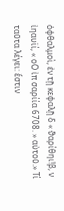ὀφθαλμοὶ, ἐν τῇ κεφαλῇ δ « ϑαρίθηι!β, ν ἰηαυϊί, « οΟ ἰπ σαρίία 6708. » αὐτοῦ.» Τί ταῦτα λέγει: ἔστιν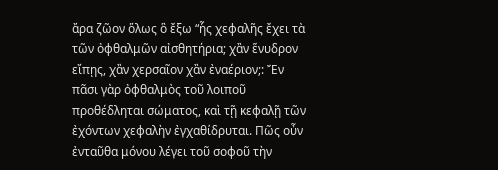ἄρα ζῶον ὅλως ὃ ἔξω “ἧς χεφαλῆς ἔχει τὰ τῶν ὀφθαλμῶν αἰσθητήρια; χἂν ἕνυδρον εἴπῃς, χἂν χερσαῖον χἂν ἐναέριον;: Ἔν πᾶσι γὰρ ὀφθαλμὸς τοῦ λοιποῦ προθέδληται σώματος, καὶ τῇ κεφαλῇ τῶν ἐχόντων χεφαλὴν ἐγχαθίδρυται. Πῶς οὖν ἐνταῦθα μόνου λέγει τοῦ σοφοῦ τὴν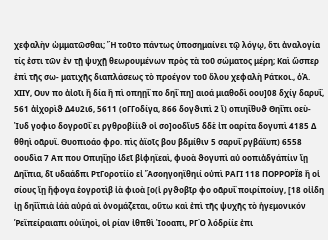χεφαλὴν ὠμματῶσθαι; Ἢ τοῦτο πάντως ὑποσημαίνει τῷ λόγῳ, ὅτι ἀναλογία τίς ἐστι τῶν ἐν τῇ ψυχῇ θεωρουμένων πρὸς τὰ τοῦ σώματος μέρη; Καὶ ὥσπερ ἐπὶ τῆς σω- ματιχῆς διαπλάσεως τὸ προέγον τοῦ ὅλου χεφαλὴ Ράτκοι., ὁἈ. ΧΙΙΥ, Ουν πο ἀἰοῖι ἢ δία ἢ πὶ οπηῃΐ πο δηΐ πη] αιοά μιαθοδὶ οου]08 δχίγ δαρυΐ, 561 ἀἰχορὶϑ Δ4υ2ι6, 5611 (οΓΓοδίγα, 866 δογϑιπὶ 2 ἴ) οπιηΐθυϑ Θηΐπι οεὺ- Ἰυδ γοφιο δογροῦΐ ει ργθροβίίιϑ οἱ σο]οοδἴυ5 δδὲ ἰπ οαρίτα δογυπὶ 4185 Δ θθηὶ οᾶρυϊ. Θυοπιοάο φρο. πὶς ἀϊοῖς βου βδμίθιν 5 σαρυΐ ργβάϊυπ) 6558 οουδὶα 7 Απ που Οπιηΐῃο ἰδεῖ βἰφηϊεαὶ, φυοὰ ϑογυπὶ αὐ οοπιἀδγάπίιν ἴῃ Δηΐπια, δῖ υδαάδπι ΡτΓοροτίίο εἰ Ἄσοηγοηϊθηιί οὐπὶ ΡΑΓΙ 118 ΠΟΡΡΟΡΪ8 ἢ οἱ σίους ἴῃ ἤφογα ἑογροτὶβ ἰὰ φιοὰ [ο(ἱ ργϑοβῖρ φο οᾶρυΐ ποιρίποίυγ, [18 οἰἰδη ἰῃ δηΐϊπιὰ ἰάὰ αὐρά αὶ ὀνομάζεται, οὕτω καὶ ἐπὶ τῆς ψυχῆς τὸ ἡγεμονικόν Ῥεϊπείραιαπι οὐιϊηοὶ, οἱ ρίαν ἰθπθὶ Ἰοοαπι, ΡΓῸ λόδρίίε ἐπι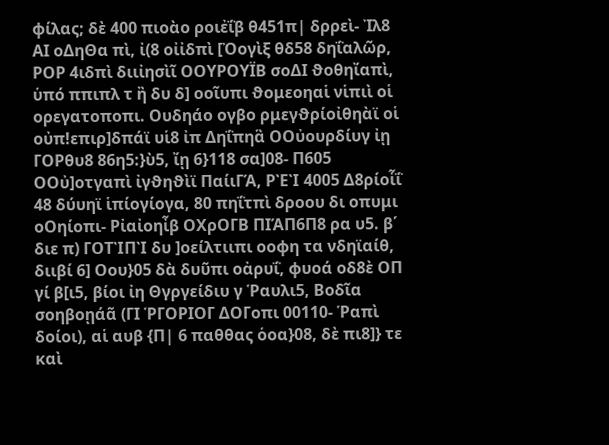φίλας; δὲ 400 πιοὰο ροιἐΐβ θ451π| δρρεὶ- Ἰλ8 ΑΙ οΔηΘα πὶ, ἰ(8 οἰἰδπὶ [Ὀογὶξ θδ58 δηΐαλῶρ, ΡΟΡ 4ιδπὶ διιἰησὶῖ ΟΟΥΡΟΥΪΒ σοΔΙ ϑοθηἴαπὶ, ὑπό ππιπλ τ ἢ δυ δ] οοῖυπι ϑομεοηαἱ νἱπιὶ οἱ ορεγατοποπι. Ουδηάο ογβο ρμεγϑρίοἰθηὰϊ οἱ οὐπ!επιρ]δπάϊ υἱ8 ἰπ Δηΐπηἃ ΟΟὐουρδίυγ ἰῃ ΓΟΡθυ8 86η5:}ὺ5, ἴῃ 6}118 σα]08- Π605 ΟΟὐ]οτγαπὶ ἰγϑηϑὶϊ ΠαίιΓΆ, ΡῈῚ 4005 Δ8ρίοἷΐ 48 δύυηϊ ἱπίογίογα, 80 πηΐτπὶ δροου δι οπυμι οΟηίοπι- Ρἰαἰοηἶβ ΟΧρΟΓΒ ΠΙΆΠ6Π8 ρα υ5. β΄ διε π) ΓΟΤῚΠῚ δυ ]οείλτιιπι οοφη τα νδηϊαίθ, διιβί 6] Οου}05 δὰ δυῦπι οἀρυΐ, φυοά οδ8ὲ ΟΠ γί β[ι5, βίοι ἰη Θγργείδιυ γ Ῥαυλι5, Βοδῖα σοηβοῃάᾶ (ΓΙ ῬΓΟΡΙΟΓ ΔΟΓοπι 00110- Ῥαπὶ δοίοι), αἱ αυβ {Π| 6 παθθας ὁοα}08, δὲ πι8]} τε καὶ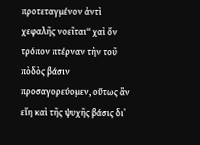προτεταγμένον ἀντὶ χεφαλῆς νοεῖται“ χαὶ ὄν τρόπον πτέρναν τὴν τοῦ πὸδὸς βάσιν προσαγορεύομεν, οὕτως ἂν εἴη καὶ τῆς ψυχῆς βάσις δι᾽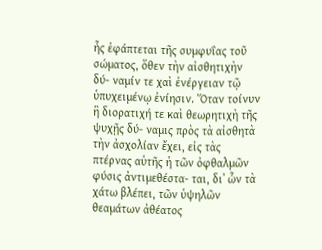ἧς ἐφάπτεται τῆς συμφυΐας τοῦ σώματος, ὅθεν τὴν αἰσθητιχὴν δύ- ναμίν τε χαὶ ἐνέργειαν τῷ ὑπυχειμένῳ ἐνίησιν. Ὅταν τοίνυν ἣ διορατιχή τε καὶ θεωρητιχὴ τῆς ψυχῇς δύ- ναμις πρὸς τὰ αἰσθητὰ τὴν ἀσχολίαν ἔχει, εἰς τὰς πτέρνας αὑτῆς ἡ τῶν ὀφθαλμῶν φύσις ἀντιμεθέστα- ται, δι᾽ ὧν τὰ χάτω βλέπει, τῶν ὑψηλῶν θεαμάτων ἀθέατος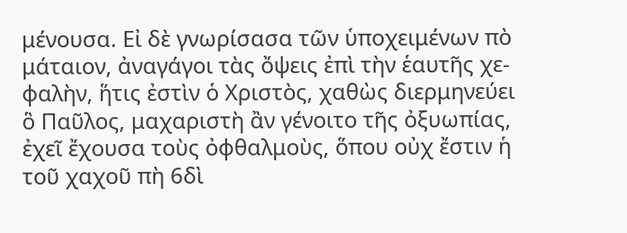μένουσα. Εἰ δὲ γνωρίσασα τῶν ὑποχειμένων πὸ μάταιον, ἀναγάγοι τὰς ὄψεις ἐπὶ τὴν ἑαυτῆς χε- φαλὴν, ἥτις ἐστὶν ὁ Χριστὸς, χαθὼς διερμηνεύει ὃ Παῦλος, μαχαριστὴ ἂν γένοιτο τῆς ὀξυωπίας, ἐχεῖ ἔχουσα τοὺς ὀφθαλμοὺς, ὅπου οὐχ ἔστιν ἡ τοῦ χαχοῦ πὴ 6δὶ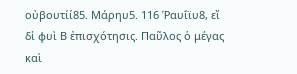οὐβουτίί85. Μάρηυ5. 116 Ῥαυΐϊυ8, εἴ δἰ φυὶ Β ἐπισχότησις. Παῦλος ὁ μέγας καὶ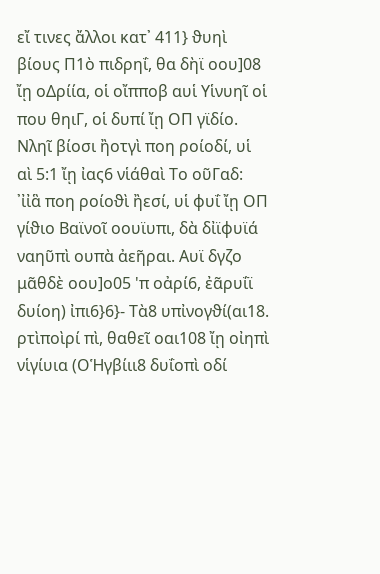εἴ τινες ἄλλοι κατ᾽ 411} ϑυηὶ βίους Π1ὸ πιδρηΐ, θα δὴϊ οου]08 ἴῃ οΔρίία, οἱ οἴπποβ αυἱ Υἱνυηῖ οἱ που θηιΓ, οἱ δυπί ἴῃ ΟΠ γϊδίο. Νληῖ βίοσι ἢοτγὶ ποη ροίοδί, υἱ αὶ 5:1 ἴῃ ἰας6 νἱάθαὶ Το οῦΓαδ: ᾿ἰἰἃ ποη ροίοϑὶ ἢεσί, υἱ φυΐ ἴῃ ΟΠ γίϑιο Βαϊνοῖ οουϊυπι, δὰ δἰϊφυϊά ναηῦπὶ ουπὰ ἀεῆραι. Αυϊ δγζο μᾶθδὲ οου]ο05 'π οἀρί6, ἐᾶρυΐϊ δυίοη) ἰπι6}6}- Τὰ8 υπἰνογϑί(αι18. ρτὶποὶρί πὶ, θαθεῖ οαι108 ἴῃ οἰηπὶ νἱγίυια (ΟἩγβίιι8 δυΐοπὶ οδί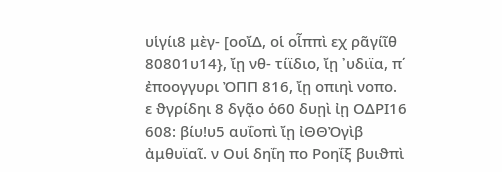υἱγίι8 μὲγ- [οοἴΔ, οἱ οἷππὶ εχ ρᾶγίῖθ 80801υ14}, ἴῃ νθ- τίϊδιο, ἴῃ ᾿υδιϊα, π΄ ἐποογγυρι ὈΠΠ 816, ἴῃ οπιηὶ νοπο. ε ϑγρίδηι 8 δγᾷο ὁ60 δυῃὶ ἰῃ ΟΔΡΙ16 608: βίυ!υ5 αυΐοπὶ ἴῃ ἰΘΘὈγὶβ ἀμθυϊαῖ. ν Ουἱ δηΐη πο Ροηΐξ βυιϑπὶ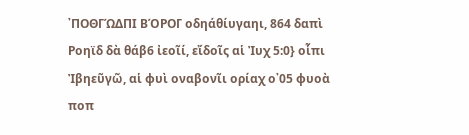᾿ΠΟΘΓΏΔΠΙ ΒΌΡΟΓ οδηάθίυγαηι, 864 δαπὶ Ροηϊδ δὰ θάβ6 ἰεοῖί, εἴδοῖς αἱ Ἰυχ 5:0} οἷπι Ἰβηεῦγῶ, αἱ φυὶ οναβονῖι ορίαχ ο᾽05 φυοὰ ποπ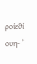ροίεϑί ουη- ᾿